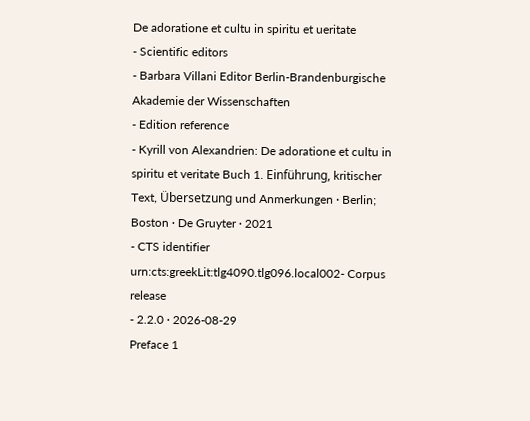De adoratione et cultu in spiritu et ueritate
- Scientific editors
- Barbara Villani Editor Berlin-Brandenburgische Akademie der Wissenschaften
- Edition reference
- Kyrill von Alexandrien: De adoratione et cultu in spiritu et veritate Buch 1. Einführung, kritischer Text, Übersetzung und Anmerkungen · Berlin; Boston · De Gruyter · 2021
- CTS identifier
urn:cts:greekLit:tlg4090.tlg096.local002- Corpus release
- 2.2.0 · 2026-08-29
Preface 1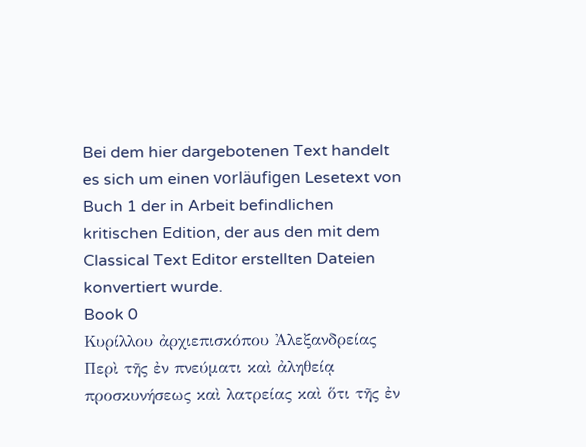Bei dem hier dargebotenen Text handelt es sich um einen vorläufigen Lesetext von Buch 1 der in Arbeit befindlichen kritischen Edition, der aus den mit dem Classical Text Editor erstellten Dateien konvertiert wurde.
Book 0
Κυρίλλου ἀρχιεπισκόπου Ἀλεξανδρείας Περὶ τῆς ἐν πνεύματι καὶ ἀληθείᾳ προσκυνήσεως καὶ λατρείας καὶ ὅτι τῆς ἐν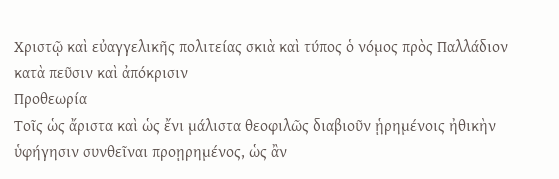Χριστῷ καὶ εὐαγγελικῆς πολιτείας σκιὰ καὶ τύπος ὁ νόμος πρὸς Παλλάδιον κατὰ πεῦσιν καὶ ἀπόκρισιν
Προθεωρία
Τοῖς ὡς ἄριστα καὶ ὡς ἔνι μάλιστα θεοφιλῶς διαβιοῦν ᾑρημένοις ἠθικὴν ὑφήγησιν συνθεῖναι προῃρημένος, ὡς ἂν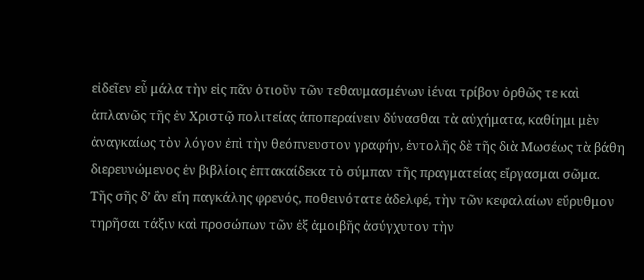εἰδεῖεν εὖ μάλα τὴν εἰς πᾶν ὁτιοῦν τῶν τεθαυμασμένων ἰέναι τρίβον ὀρθῶς τε καὶ ἀπλανῶς τῆς ἐν Χριστῷ πολιτείας ἀποπεραίνειν δύνασθαι τὰ αὐχήματα, καθίημι μὲν ἀναγκαίως τὸν λόγον ἐπὶ τὴν θεόπνευστον γραφήν, ἐντολῆς δὲ τῆς διὰ Μωσέως τὰ βάθη διερευνώμενος ἐν βιβλίοις ἑπτακαίδεκα τὸ σύμπαν τῆς πραγματείας εἴργασμαι σῶμα.
Τῆς σῆς δ’ ἂν εἴη παγκάλης φρενός, ποθεινότατε ἀδελφέ, τὴν τῶν κεφαλαίων εὔρυθμον τηρῆσαι τάξιν καὶ προσώπων τῶν ἐξ ἀμοιβῆς ἀσύγχυτον τὴν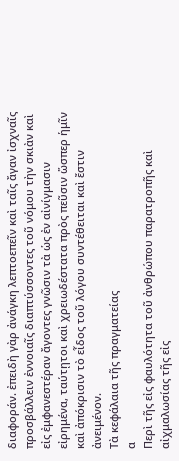διαφοράν. ἐπειδὴ γὰρ ἀνάγκη λεπτοεπεῖν καὶ ταῖς ἄγαν ἰσχναῖς προσβάλλειν ἐννοιαῖς διαπτύσσοντες τοῦ νόμου τὴν σκιὰν καὶ εἰς ἐμφανεστέραν ἄγοντες γνῶσιν τὰ ὡς ἐν αἰνίγμασιν εἰρημένα, ταύτῃτοι καὶ χρειωδέστατα πρὸς πεῦσιν ὥσπερ ἡμῖν καὶ ἀπόκρισιν τὸ εἶδος τοῦ λόγου συντέθειται καὶ ἔστιν ἀνειμένον.
Τὰ κεφάλαια τῆς πραγματείας
α
Περὶ τῆς εἰς φαυλότητα τοῦ ἀνθρώπου παρατροπῆς καὶ αἰχμαλωσίας τῆς εἰς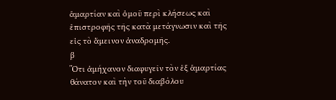ἁμαρτίαν καὶ ὁμοῦ περὶ κλήσεως καὶ ἐπιστροφῆς τῆς κατὰ μετάγνωσιν καὶ τῆς εἰς τὸ ἄμεινον ἀναδρομῆς.
β
Ὅτι ἀμήχανον διαφυγεῖν τὸν ἐξ ἁμαρτίας θάνατον καὶ τὴν τοῦ διαβόλου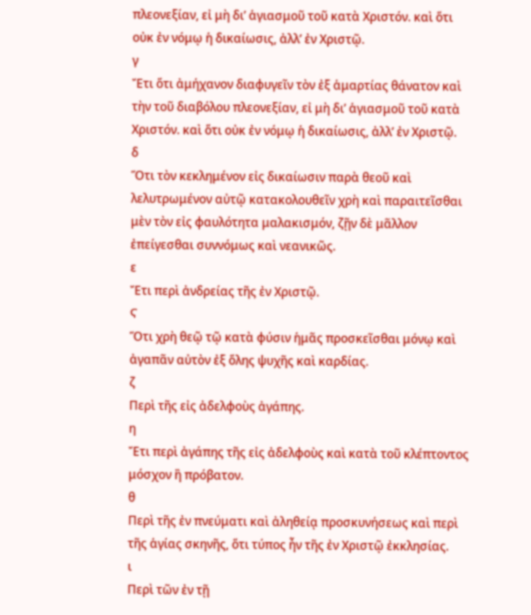πλεονεξίαν, εἰ μὴ δι’ ἁγιασμοῦ τοῦ κατὰ Χριστόν. καὶ ὅτι οὐκ ἐν νόμῳ ἡ δικαίωσις, ἀλλ’ ἐν Χριστῷ.
γ
Ἔτι ὅτι ἀμήχανον διαφυγεῖν τὸν ἐξ ἁμαρτίας θάνατον καὶ τὴν τοῦ διαβόλου πλεονεξίαν, εἰ μὴ δι’ ἁγιασμοῦ τοῦ κατὰ Χριστόν. καὶ ὅτι οὐκ ἐν νόμῳ ἡ δικαίωσις, ἀλλ’ ἐν Χριστῷ.
δ
Ὅτι τὸν κεκλημένον εἰς δικαίωσιν παρὰ θεοῦ καὶ λελυτρωμένον αὐτῷ κατακολουθεῖν χρὴ καὶ παραιτεῖσθαι μὲν τὸν εἰς φαυλότητα μαλακισμόν, ζῇν δὲ μᾶλλον ἐπείγεσθαι συννόμως καὶ νεανικῶς.
ε
Ἔτι περὶ ἀνδρείας τῆς ἐν Χριστῷ.
Ϛ
Ὅτι χρὴ θεῷ τῷ κατὰ φύσιν ἡμᾶς προσκεῖσθαι μόνῳ καὶ ἀγαπᾶν αὐτὸν ἐξ ὅλης ψυχῆς καὶ καρδίας.
ζ
Περὶ τῆς εἰς ἀδελφοὺς ἀγάπης.
η
Ἔτι περὶ ἀγάπης τῆς εἰς ἀδελφοὺς καὶ κατὰ τοῦ κλέπτοντος μόσχον ἢ πρόβατον.
θ
Περὶ τῆς ἐν πνεύματι καὶ ἀληθείᾳ προσκυνήσεως καὶ περὶ τῆς ἁγίας σκηνῆς, ὅτι τύπος ἦν τῆς ἐν Χριστῷ ἐκκλησίας.
ι
Περὶ τῶν ἐν τῇ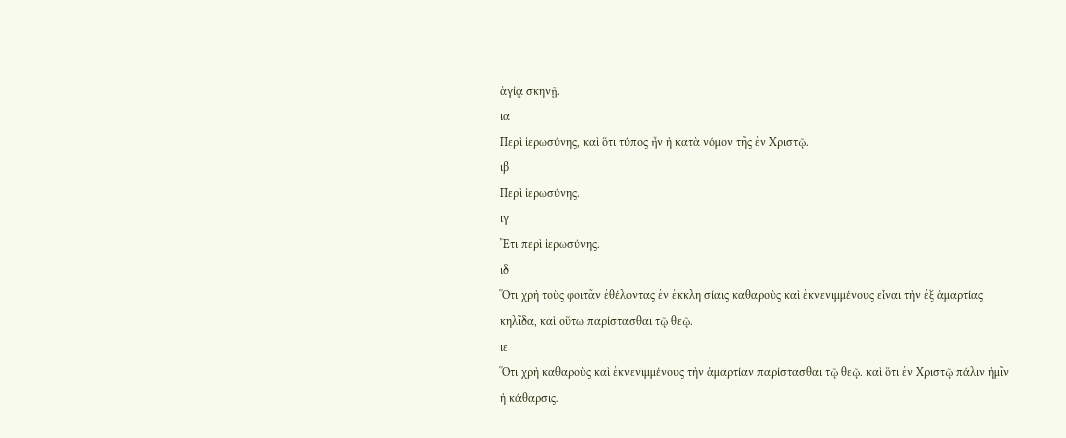ἁγίᾳ σκηνῇ.
ια
Περὶ ἱερωσύνης, καὶ ὅτι τύπος ἦν ἡ κατὰ νόμον τῆς ἐν Χριστῷ.
ιβ
Περὶ ἱερωσύνης.
ιγ
Ἔτι περὶ ἱερωσύνης.
ιδ
Ὅτι χρὴ τοὺς φοιτᾶν ἐθέλοντας ἐν ἐκκλη σίαις καθαροὺς καὶ ἐκνενιμμένους εἶναι τὴν ἐξ ἁμαρτίας κηλῖδα, καὶ οὕτω παρίστασθαι τῷ θεῷ.
ιε
Ὅτι χρὴ καθαροὺς καὶ ἐκνενιμμένους τὴν ἁμαρτίαν παρίστασθαι τῷ θεῷ. καὶ ὅτι ἐν Χριστῷ πάλιν ἡμῖν ἡ κάθαρσις.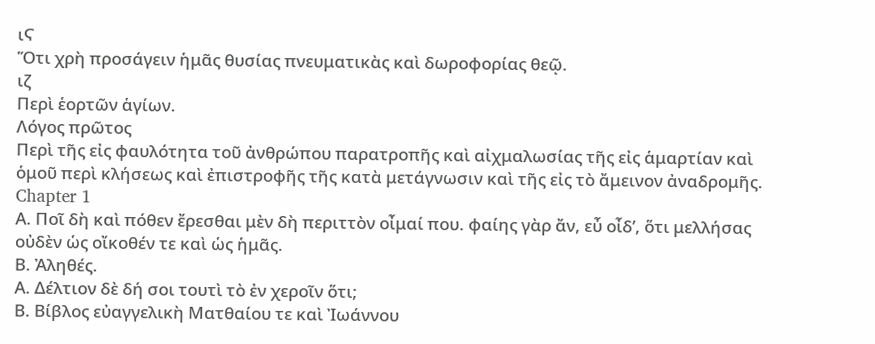ιϚ
Ὅτι χρὴ προσάγειν ἡμᾶς θυσίας πνευματικὰς καὶ δωροφορίας θεῷ.
ιζ
Περὶ ἑορτῶν ἁγίων.
Λόγος πρῶτος
Περὶ τῆς εἰς φαυλότητα τοῦ ἀνθρώπου παρατροπῆς καὶ αἰχμαλωσίας τῆς εἰς ἁμαρτίαν καὶ ὁμοῦ περὶ κλήσεως καὶ ἐπιστροφῆς τῆς κατὰ μετάγνωσιν καὶ τῆς εἰς τὸ ἄμεινον ἀναδρομῆς.
Chapter 1
Α. Ποῖ δὴ καὶ πόθεν ἔρεσθαι μὲν δὴ περιττὸν οἶμαί που. φαίης γὰρ ἄν, εὖ οἶδ’, ὅτι μελλήσας οὐδὲν ὡς οἴκοθέν τε καὶ ὡς ἡμᾶς.
Β. Ἀληθές.
Α. Δέλτιον δὲ δή σοι τουτὶ τὸ ἐν χεροῖν ὅτι;
Β. Βίβλος εὐαγγελικὴ Ματθαίου τε καὶ Ἰωάννου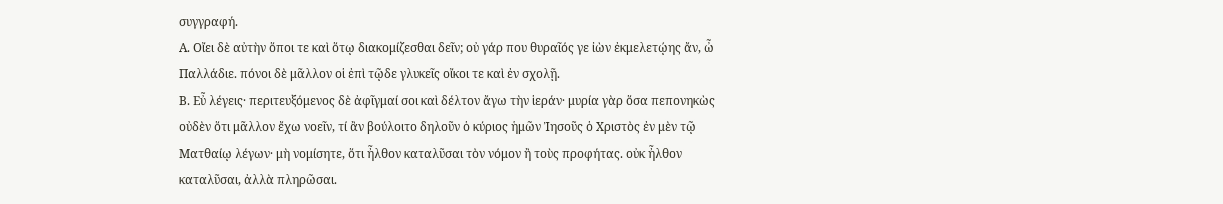συγγραφή.
Α. Οἴει δὲ αὐτὴν ὅποι τε καὶ ὅτῳ διακομίζεσθαι δεῖν; οὐ γάρ που θυραῖός γε ἰὼν ἐκμελετῴης ἄν, ὦ Παλλάδιε. πόνοι δὲ μᾶλλον οἱ ἐπὶ τῷδε γλυκεῖς οἴκοι τε καὶ ἐν σχολῇ.
Β. Εὖ λέγεις· περιτευξόμενος δὲ ἀφῖγμαί σοι καὶ δέλτον ἄγω τὴν ἱεράν· μυρία γὰρ ὅσα πεπονηκὼς οὐδὲν ὅτι μᾶλλον ἔχω νοεῖν, τί ἂν βούλοιτο δηλοῦν ὁ κύριος ἡμῶν Ἰησοῦς ὁ Χριστὸς ἐν μὲν τῷ Ματθαίῳ λέγων· μὴ νομίσητε, ὅτι ἦλθον καταλῦσαι τὸν νόμον ἢ τοὺς προφήτας. οὐκ ἦλθον καταλῦσαι, ἀλλὰ πληρῶσαι.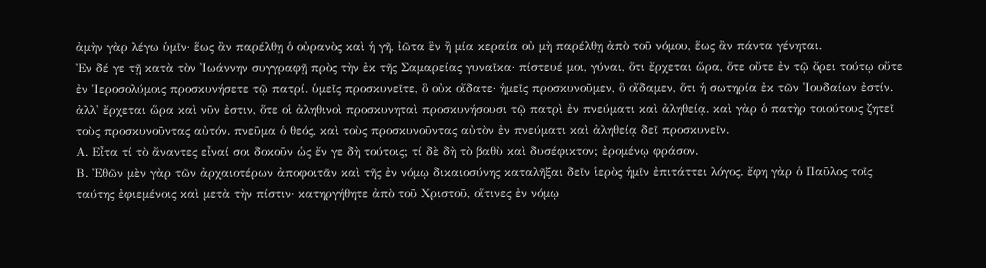ἀμὴν γὰρ λέγω ὑμῖν· ἕως ἂν παρέλθῃ ὁ οὐρανὸς καὶ ἡ γῆ, ἰῶτα ἓν ἢ μία κεραία οὐ μὴ παρέλθῃ ἀπὸ τοῦ νόμου, ἕως ἂν πάντα γένηται.
Ἐν δέ γε τῇ κατὰ τὸν Ἰωάννην συγγραφῇ πρὸς τὴν ἐκ τῆς Σαμαρείας γυναῖκα· πίστευέ μοι, γύναι, ὅτι ἔρχεται ὥρα, ὅτε οὔτε ἐν τῷ ὄρει τούτῳ οὔτε ἐν Ἱεροσολύμοις προσκυνήσετε τῷ πατρί. ὑμεῖς προσκυνεῖτε, ὃ οὐκ οἴδατε· ἡμεῖς προσκυνοῦμεν, ὃ οἴδαμεν, ὅτι ἡ σωτηρία ἐκ τῶν Ἰουδαίων ἐστίν. ἀλλ' ἔρχεται ὥρα καὶ νῦν ἐστιν, ὅτε οἱ ἀληθινοὶ προσκυνηταὶ προσκυνήσουσι τῷ πατρὶ ἐν πνεύματι καὶ ἀληθείᾳ. καὶ γὰρ ὁ πατὴρ τοιούτους ζητεῖ τοὺς προσκυνοῦντας αὐτόν. πνεῦμα ὁ θεός, καὶ τοὺς προσκυνοῦντας αὐτὸν ἐν πνεύματι καὶ ἀληθείᾳ δεῖ προσκυνεῖν.
Α. Εἶτα τί τὸ ἄναντες εἶναί σοι δοκοῦν ὡς ἔν γε δὴ τούτοις; τί δὲ δὴ τὸ βαθὺ καὶ δυσέφικτον; ἐρομένῳ φράσον.
Β. Ἐθῶν μὲν γὰρ τῶν ἀρχαιοτέρων ἀποφοιτᾶν καὶ τῆς ἐν νόμῳ δικαιοσύνης καταλῆξαι δεῖν ἱερὸς ἡμῖν ἐπιτάττει λόγος. ἔφη γὰρ ὁ Παῦλος τοῖς ταύτης ἐφιεμένοις καὶ μετὰ τὴν πίστιν· κατηργήθητε ἀπὸ τοῦ Χριστοῦ, οἵτινες ἐν νόμῳ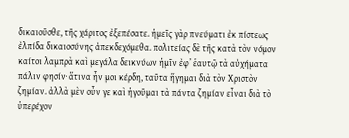δικαιοῦσθε, τῆς χάριτος ἐξεπέσατε. ἡμεῖς γὰρ πνεύματι ἐκ πίστεως ἐλπίδα δικαιοσύνης ἀπεκδεχόμεθα. πολιτείας δὲ τῆς κατὰ τὸν νόμον καίτοι λαμπρὰ καὶ μεγάλα δεικνύων ἡμῖν ἐφ’ ἑαυτῷ τὰ αὐχήματα πάλιν φησίν· ἅτινα ἦν μοι κέρδη, ταῦτα ἥγημαι διὰ τὸν Χριστὸν ζημίαν. ἀλλὰ μὲν οὖν γε καὶ ἡγοῦμαι τὰ πάντα ζημίαν εἶναι διὰ τὸ ὑπερέχον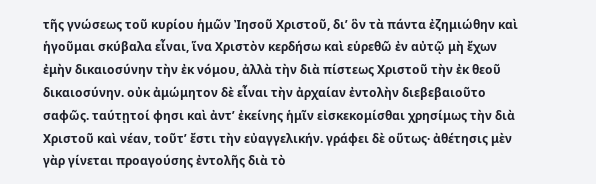τῆς γνώσεως τοῦ κυρίου ἡμῶν Ἰησοῦ Χριστοῦ, δι’ ὃν τὰ πάντα ἐζημιώθην καὶ ἡγοῦμαι σκύβαλα εἶναι, ἵνα Χριστὸν κερδήσω καὶ εὑρεθῶ ἐν αὐτῷ μὴ ἔχων ἐμὴν δικαιοσύνην τὴν ἐκ νόμου, ἀλλὰ τὴν διὰ πίστεως Χριστοῦ τὴν ἐκ θεοῦ δικαιοσύνην. οὐκ ἀμώμητον δὲ εἶναι τὴν ἀρχαίαν ἐντολὴν διεβεβαιοῦτο σαφῶς. ταύτῃτοί φησι καὶ ἀντ’ ἐκείνης ἡμῖν εἰσκεκομίσθαι χρησίμως τὴν διὰ Χριστοῦ καὶ νέαν, τοῦτ’ ἔστι τὴν εὐαγγελικήν. γράφει δὲ οὕτως· ἀθέτησις μὲν γὰρ γίνεται προαγούσης ἐντολῆς διὰ τὸ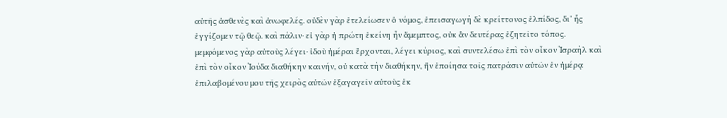αὐτῆς ἀσθενὲς καὶ ἀνωφελές. οὐδὲν γὰρ ἐτελείωσεν ὁ νόμος, ἐπεισαγωγὴ δὲ κρείττονος ἐλπίδος, δι’ ἧς ἐγγίζομεν τῷ θεῷ. καὶ πάλιν· εἰ γὰρ ἡ πρώτη ἐκείνη ἦν ἄμεμπτος, οὐκ ἂν δευτέρας ἐζητεῖτο τόπος. μεμφόμενος γὰρ αὐτοὺς λέγει· ἰδοὺ ἡμέραι ἔρχονται, λέγει κύριος, καὶ συντελέσω ἐπὶ τὸν οἶκον Ἰσραὴλ καὶ ἐπὶ τὸν οἶκον Ἰούδα διαθήκην καινήν, οὐ κατὰ τὴν διαθήκην, ἣν ἐποίησα τοῖς πατράσιν αὐτῶν ἐν ἡμέρᾳ ἐπιλαβομένου μου τῆς χειρὸς αὐτῶν ἐξαγαγεῖν αὐτοὺς ἐκ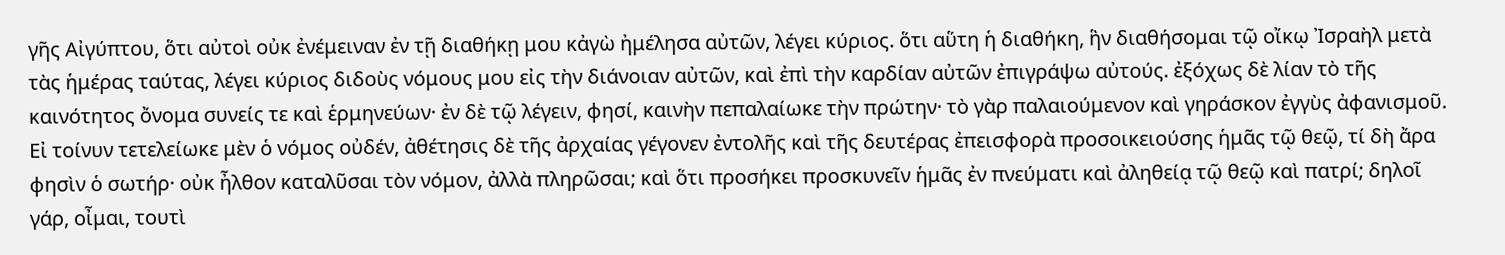γῆς Αἰγύπτου, ὅτι αὐτοὶ οὐκ ἐνέμειναν ἐν τῇ διαθήκῃ μου κἀγὼ ἠμέλησα αὐτῶν, λέγει κύριος. ὅτι αὕτη ἡ διαθήκη, ἣν διαθήσομαι τῷ οἴκῳ Ἰσραὴλ μετὰ τὰς ἡμέρας ταύτας, λέγει κύριος διδοὺς νόμους μου εἰς τὴν διάνοιαν αὐτῶν, καὶ ἐπὶ τὴν καρδίαν αὐτῶν ἐπιγράψω αὐτούς. ἐξόχως δὲ λίαν τὸ τῆς καινότητος ὄνομα συνείς τε καὶ ἑρμηνεύων· ἐν δὲ τῷ λέγειν, φησί, καινὴν πεπαλαίωκε τὴν πρώτην· τὸ γὰρ παλαιούμενον καὶ γηράσκον ἐγγὺς ἀφανισμοῦ.
Εἰ τοίνυν τετελείωκε μὲν ὁ νόμος οὐδέν, ἀθέτησις δὲ τῆς ἀρχαίας γέγονεν ἐντολῆς καὶ τῆς δευτέρας ἐπεισφορὰ προσοικειούσης ἡμᾶς τῷ θεῷ, τί δὴ ἄρα φησὶν ὁ σωτήρ· οὐκ ἦλθον καταλῦσαι τὸν νόμον, ἀλλὰ πληρῶσαι; καὶ ὅτι προσήκει προσκυνεῖν ἡμᾶς ἐν πνεύματι καὶ ἀληθείᾳ τῷ θεῷ καὶ πατρί; δηλοῖ γάρ, οἶμαι, τουτὶ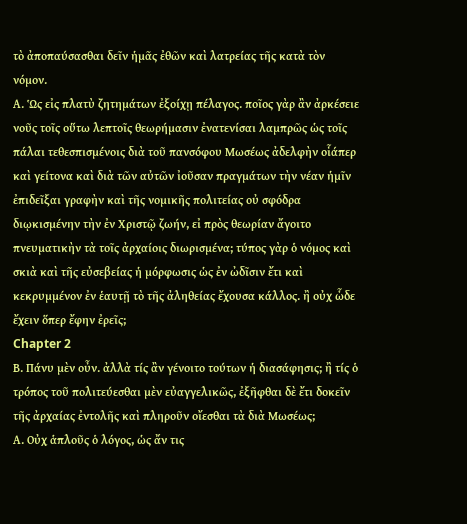τὸ ἀποπαύσασθαι δεῖν ἡμᾶς ἐθῶν καὶ λατρείας τῆς κατὰ τὸν νόμον.
Α. Ὡς εἰς πλατὺ ζητημάτων ἐξοίχῃ πέλαγος. ποῖος γὰρ ἂν ἀρκέσειε νοῦς τοῖς οὕτω λεπτοῖς θεωρήμασιν ἐνατενίσαι λαμπρῶς ὡς τοῖς πάλαι τεθεσπισμένοις διὰ τοῦ πανσόφου Μωσέως ἀδελφὴν οἷάπερ καὶ γείτονα καὶ διὰ τῶν αὐτῶν ἰοῦσαν πραγμάτων τὴν νέαν ἡμῖν ἐπιδεῖξαι γραφὴν καὶ τῆς νομικῆς πολιτείας οὐ σφόδρα διῳκισμένην τὴν ἐν Χριστῷ ζωήν, εἰ πρὸς θεωρίαν ἄγοιτο πνευματικὴν τὰ τοῖς ἀρχαίοις διωρισμένα; τύπος γὰρ ὁ νόμος καὶ σκιὰ καὶ τῆς εὐσεβείας ἡ μόρφωσις ὡς ἐν ὠδῖσιν ἔτι καὶ κεκρυμμένον ἐν ἑαυτῇ τὸ τῆς ἀληθείας ἔχουσα κάλλος. ἢ οὐχ ὧδε ἔχειν ὅπερ ἔφην ἐρεῖς;
Chapter 2
Β. Πάνυ μὲν οὖν. ἀλλὰ τίς ἂν γένοιτο τούτων ἡ διασάφησις; ἢ τίς ὁ τρόπος τοῦ πολιτεύεσθαι μὲν εὐαγγελικῶς, ἐξῆφθαι δὲ ἔτι δοκεῖν τῆς ἀρχαίας ἐντολῆς καὶ πληροῦν οἴεσθαι τὰ διὰ Μωσέως;
Α. Οὐχ ἁπλοῦς ὁ λόγος, ὡς ἄν τις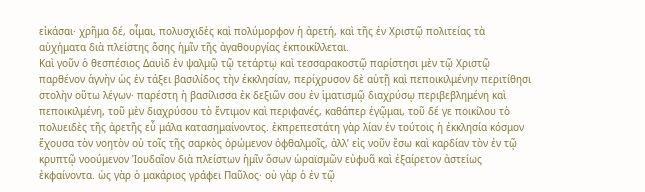εἰκάσαι· χρῆμα δέ, οἶμαι, πολυσχιδὲς καὶ πολύμορφον ἡ ἀρετή, καὶ τῆς ἐν Χριστῷ πολιτείας τὰ αὐχήματα διὰ πλείστης ὅσης ἡμῖν τῆς ἀγαθουργίας ἐκποικίλλεται.
Καὶ γοῦν ὁ θεσπέσιος Δαυὶδ ἐν ψαλμῷ τῷ τετάρτῳ καὶ τεσσαρακοστῷ παρίστησι μὲν τῷ Χριστῷ παρθένον ἁγνὴν ὡς ἐν τάξει βασιλίδος τὴν ἐκκλησίαν, περίχρυσον δὲ αὐτῇ καὶ πεποικιλμένην περιτίθησι στολὴν οὕτω λέγων· παρέστη ἡ βασίλισσα ἐκ δεξιῶν σου ἐν ἱματισμῷ διαχρύσῳ περιβεβλημένη καὶ πεποικιλμένη, τοῦ μὲν διαχρύσου τὸ ἔντιμον καὶ περιφανές, καθάπερ ἐγῷμαι, τοῦ δέ γε ποικίλου τὸ πολυειδὲς τῆς ἀρετῆς εὖ μάλα κατασημαίνοντος. ἐκπρεπεστάτη γὰρ λίαν ἐν τούτοις ἡ ἐκκλησία κόσμον ἔχουσα τὸν νοητὸν οὐ τοῖς τῆς σαρκὸς ὁρώμενον ὀφθαλμοῖς, ἀλλ’ εἰς νοῦν ἔσω καὶ καρδίαν τὸν ἐν τῷ κρυπτῷ νοούμενον Ἰουδαῖον διὰ πλείστων ἡμῖν ὅσων ὡραϊσμῶν εὐφυᾶ καὶ ἐξαίρετον ἀστείως ἐκφαίνοντα. ὡς γὰρ ὁ μακάριος γράφει Παῦλος· οὐ γὰρ ὁ ἐν τῷ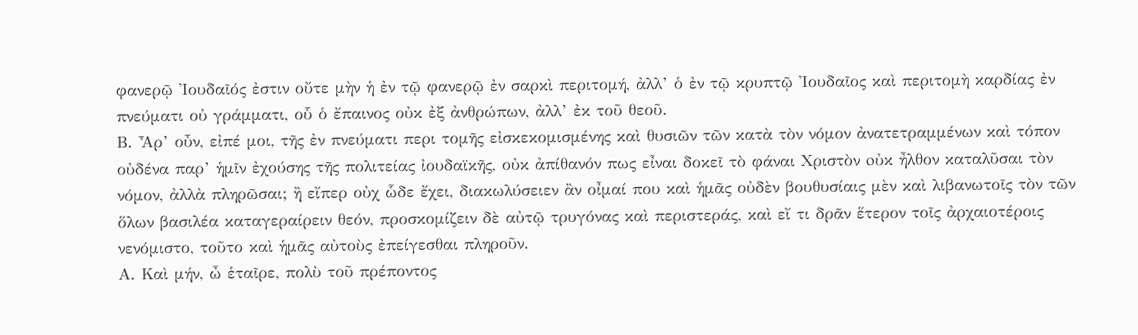φανερῷ Ἰουδαῖός ἐστιν οὔτε μὴν ἡ ἐν τῷ φανερῷ ἐν σαρκὶ περιτομή, ἀλλ’ ὁ ἐν τῷ κρυπτῷ Ἰουδαῖος καὶ περιτομὴ καρδίας ἐν πνεύματι οὐ γράμματι, οὗ ὁ ἔπαινος οὐκ ἐξ ἀνθρώπων, ἀλλ’ ἐκ τοῦ θεοῦ.
Β. Ἆρ’ οὖν, εἰπέ μοι, τῆς ἐν πνεύματι περι τομῆς εἰσκεκομισμένης καὶ θυσιῶν τῶν κατὰ τὸν νόμον ἀνατετραμμένων καὶ τόπον οὐδένα παρ’ ἡμῖν ἐχούσης τῆς πολιτείας ἰουδαϊκῆς, οὐκ ἀπίθανόν πως εἶναι δοκεῖ τὸ φάναι Χριστὸν oὐκ ἦλθον καταλῦσαι τὸν νόμον, ἀλλὰ πληρῶσαι; ἢ εἴπερ οὐχ ὧδε ἔχει, διακωλύσειεν ἂν οἶμαί που καὶ ἡμᾶς οὐδὲν βουθυσίαις μὲν καὶ λιβανωτοῖς τὸν τῶν ὅλων βασιλέα καταγεραίρειν θεόν, προσκομίζειν δὲ αὐτῷ τρυγόνας καὶ περιστεράς, καὶ εἴ τι δρᾶν ἕτερον τοῖς ἀρχαιοτέροις νενόμιστο, τοῦτο καὶ ἡμᾶς αὐτοὺς ἐπείγεσθαι πληροῦν.
Α. Καὶ μήν, ὦ ἑταῖρε, πολὺ τοῦ πρέποντος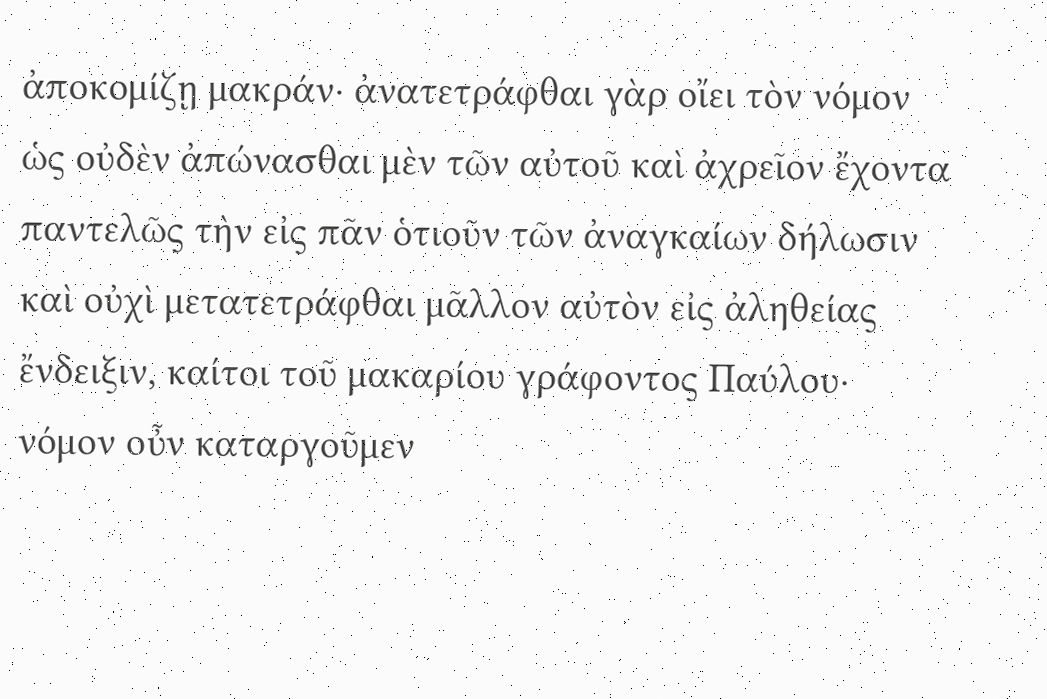ἀποκομίζῃ μακράν· ἀνατετράφθαι γὰρ οἴει τὸν νόμον ὡς οὐδὲν ἀπώνασθαι μὲν τῶν αὐτοῦ καὶ ἀχρεῖον ἔχοντα παντελῶς τὴν εἰς πᾶν ὁτιοῦν τῶν ἀναγκαίων δήλωσιν καὶ οὐχὶ μετατετράφθαι μᾶλλον αὐτὸν εἰς ἀληθείας ἔνδειξιν, καίτοι τοῦ μακαρίου γράφοντος Παύλου· νόμον οὖν καταργοῦμεν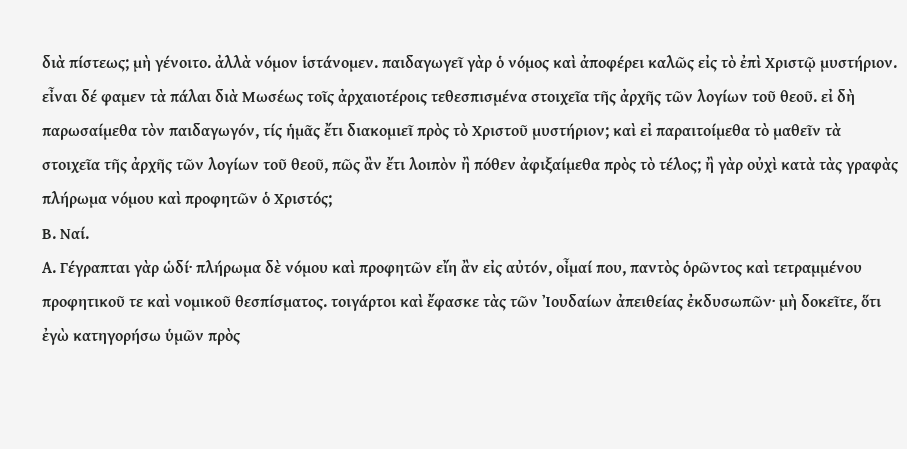διὰ πίστεως; μὴ γένοιτο. ἀλλὰ νόμον ἱστάνομεν. παιδαγωγεῖ γὰρ ὁ νόμος καὶ ἀποφέρει καλῶς εἰς τὸ ἐπὶ Χριστῷ μυστήριον. εἶναι δέ φαμεν τὰ πάλαι διὰ Μωσέως τοῖς ἀρχαιοτέροις τεθεσπισμένα στοιχεῖα τῆς ἀρχῆς τῶν λογίων τοῦ θεοῦ. εἰ δὴ παρωσαίμεθα τὸν παιδαγωγόν, τίς ἡμᾶς ἔτι διακομιεῖ πρὸς τὸ Χριστοῦ μυστήριον; καὶ εἰ παραιτοίμεθα τὸ μαθεῖν τὰ στοιχεῖα τῆς ἀρχῆς τῶν λογίων τοῦ θεοῦ, πῶς ἂν ἔτι λοιπὸν ἢ πόθεν ἀφιξαίμεθα πρὸς τὸ τέλος; ἢ γὰρ οὐχὶ κατὰ τὰς γραφὰς πλήρωμα νόμου καὶ προφητῶν ὁ Χριστός;
Β. Ναί.
Α. Γέγραπται γὰρ ὡδί· πλήρωμα δὲ νόμου καὶ προφητῶν εἴη ἂν εἰς αὐτόν, οἶμαί που, παντὸς ὁρῶντος καὶ τετραμμένου προφητικοῦ τε καὶ νομικοῦ θεσπίσματος. τοιγάρτοι καὶ ἔφασκε τὰς τῶν Ἰουδαίων ἀπειθείας ἐκδυσωπῶν· μὴ δοκεῖτε, ὅτι ἐγὼ κατηγορήσω ὑμῶν πρὸς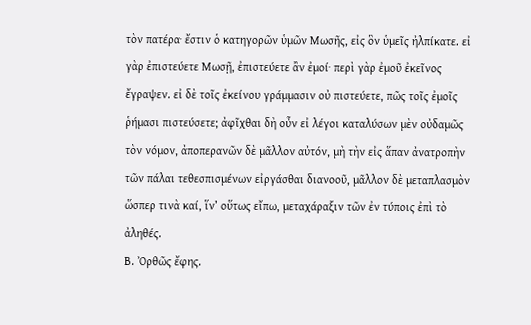τὸν πατέρα· ἔστιν ὁ κατηγορῶν ὑμῶν Μωσῆς, εἰς ὃν ὑμεῖς ἠλπίκατε. εἰ γὰρ ἐπιστεύετε Μωσῇ, ἐπιστεύετε ἂν ἐμοί· περὶ γὰρ ἐμοῦ ἐκεῖνος ἔγραψεν. εἰ δὲ τοῖς ἐκείνου γράμμασιν οὐ πιστεύετε, πῶς τοῖς ἐμοῖς ῥήμασι πιστεύσετε; ἀφῖχθαι δὴ οὖν εἰ λέγοι καταλύσων μὲν οὐδαμῶς τὸν νόμον, ἀποπερανῶν δὲ μᾶλλον αὐτόν, μὴ τὴν εἰς ἅπαν ἀνατροπὴν τῶν πάλαι τεθεσπισμένων εἰργάσθαι διανοοῦ, μᾶλλον δὲ μεταπλασμὸν ὥσπερ τινὰ καί, ἵν’ οὕτως εἴπω, μεταχάραξιν τῶν ἐν τύποις ἐπὶ τὸ ἀληθές.
Β. Ὀρθῶς ἔφης.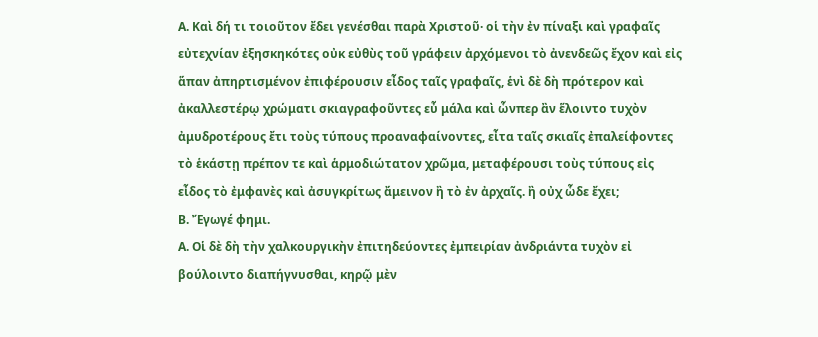Α. Καὶ δή τι τοιοῦτον ἔδει γενέσθαι παρὰ Χριστοῦ· οἱ τὴν ἐν πίναξι καὶ γραφαῖς εὐτεχνίαν ἐξησκηκότες οὐκ εὐθὺς τοῦ γράφειν ἀρχόμενοι τὸ ἀνενδεῶς ἔχον καὶ εἰς ἅπαν ἀπηρτισμένον ἐπιφέρουσιν εἶδος ταῖς γραφαῖς, ἑνὶ δὲ δὴ πρότερον καὶ ἀκαλλεστέρῳ χρώματι σκιαγραφοῦντες εὖ μάλα καὶ ὧνπερ ἂν ἕλοιντο τυχὸν ἀμυδροτέρους ἔτι τοὺς τύπους προαναφαίνοντες, εἶτα ταῖς σκιαῖς ἐπαλείφοντες τὸ ἑκάστῃ πρέπον τε καὶ ἁρμοδιώτατον χρῶμα, μεταφέρουσι τοὺς τύπους εἰς εἶδος τὸ ἐμφανὲς καὶ ἀσυγκρίτως ἄμεινον ἢ τὸ ἐν ἀρχαῖς. ἢ οὐχ ὧδε ἔχει;
Β. Ἔγωγέ φημι.
Α. Οἱ δὲ δὴ τὴν χαλκουργικὴν ἐπιτηδεύοντες ἐμπειρίαν ἀνδριάντα τυχὸν εἰ βούλοιντο διαπήγνυσθαι, κηρῷ μὲν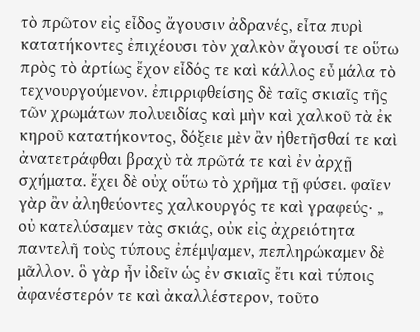τὸ πρῶτον εἰς εἶδος ἄγουσιν ἀδρανές, εἶτα πυρὶ κατατήκοντες ἐπιχέουσι τὸν χαλκὸν ἄγουσί τε οὕτω πρὸς τὸ ἀρτίως ἔχον εἶδός τε καὶ κάλλος εὖ μάλα τὸ τεχνουργούμενον. ἐπιρριφθείσης δὲ ταῖς σκιαῖς τῆς τῶν χρωμάτων πολυειδίας καὶ μὴν καὶ χαλκοῦ τὰ ἐκ κηροῦ κατατήκοντος, δόξειε μὲν ἂν ἠθετῆσθαί τε καὶ ἀνατετράφθαι βραχὺ τὰ πρῶτά τε καὶ ἐν ἀρχῇ σχήματα. ἔχει δὲ οὐχ οὕτω τὸ χρῆμα τῇ φύσει. φαῖεν γὰρ ἂν ἀληθεύοντες χαλκουργός τε καὶ γραφεύς· „ οὐ κατελύσαμεν τὰς σκιάς, οὐκ εἰς ἀχρειότητα παντελῆ τοὺς τύπους ἐπέμψαμεν, πεπληρώκαμεν δὲ μᾶλλον. ὃ γὰρ ἦν ἰδεῖν ὡς ἐν σκιαῖς ἔτι καὶ τύποις ἀφανέστερόν τε καὶ ἀκαλλέστερον, τοῦτο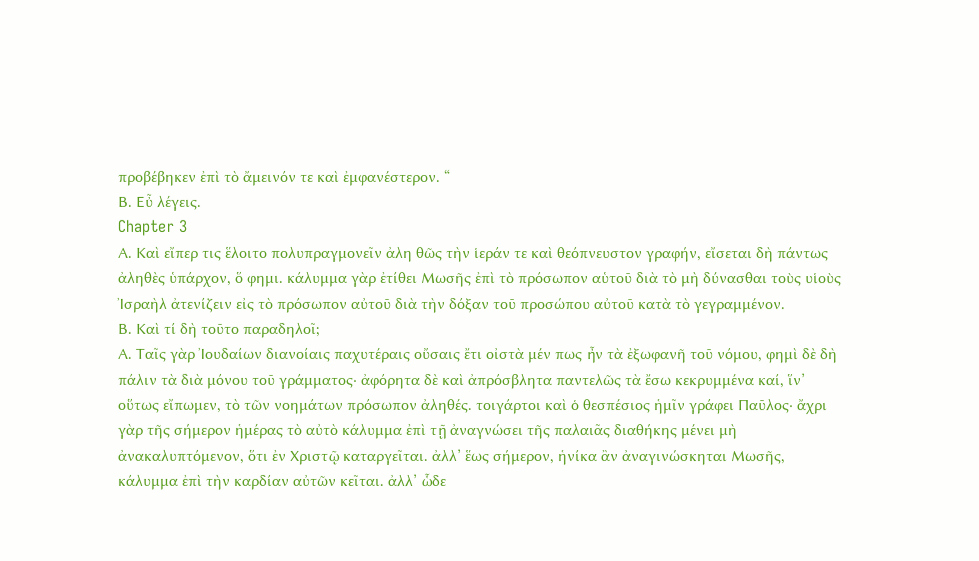προβέβηκεν ἐπὶ τὸ ἄμεινόν τε καὶ ἐμφανέστερον. “
Β. Εὖ λέγεις.
Chapter 3
Α. Καὶ εἴπερ τις ἕλοιτο πολυπραγμονεῖν ἀλη θῶς τὴν ἱεράν τε καὶ θεόπνευστον γραφήν, εἴσεται δὴ πάντως ἀληθὲς ὑπάρχον, ὅ φημι. κάλυμμα γὰρ ἐτίθει Μωσῆς ἐπὶ τὸ πρόσωπον αὑτοῦ διὰ τὸ μὴ δύνασθαι τοὺς υἱοὺς Ἰσραὴλ ἀτενίζειν εἰς τὸ πρόσωπον αὐτοῦ διὰ τὴν δόξαν τοῦ προσώπου αὐτοῦ κατὰ τὸ γεγραμμένον.
Β. Καὶ τί δὴ τοῦτο παραδηλοῖ;
Α. Ταῖς γὰρ Ἰουδαίων διανοίαις παχυτέραις οὔσαις ἔτι οἰστὰ μέν πως ἦν τὰ ἐξωφανῆ τοῦ νόμου, φημὶ δὲ δὴ πάλιν τὰ διὰ μόνου τοῦ γράμματος· ἀφόρητα δὲ καὶ ἀπρόσβλητα παντελῶς τὰ ἔσω κεκρυμμένα καί, ἵν’ οὕτως εἴπωμεν, τὸ τῶν νοημάτων πρόσωπον ἀληθές. τοιγάρτοι καὶ ὁ θεσπέσιος ἡμῖν γράφει Παῦλος· ἄχρι γὰρ τῆς σήμερον ἡμέρας τὸ αὐτὸ κάλυμμα ἐπὶ τῇ ἀναγνώσει τῆς παλαιᾶς διαθήκης μένει μὴ ἀνακαλυπτόμενον, ὅτι ἐν Χριστῷ καταργεῖται. ἀλλ’ ἕως σήμερον, ἡνίκα ἂν ἀναγινώσκηται Μωσῆς, κάλυμμα ἐπὶ τὴν καρδίαν αὐτῶν κεῖται. ἀλλ’ ὧδε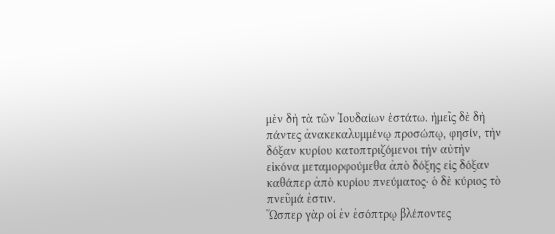μὲν δὴ τὰ τῶν Ἰουδαίων ἑστάτω. ἡμεῖς δὲ δὴ πάντες ἀνακεκαλυμμένῳ προσώπῳ, φησίν, τὴν δόξαν κυρίου κατοπτριζόμενοι τὴν αὐτὴν εἰκόνα μεταμορφούμεθα ἀπὸ δόξης εἰς δόξαν καθάπερ ἀπὸ κυρίου πνεύματος· ὁ δὲ κύριος τὸ πνεῦμά ἐστιν.
Ὥσπερ γὰρ οἱ ἐν ἐσόπτρῳ βλέποντες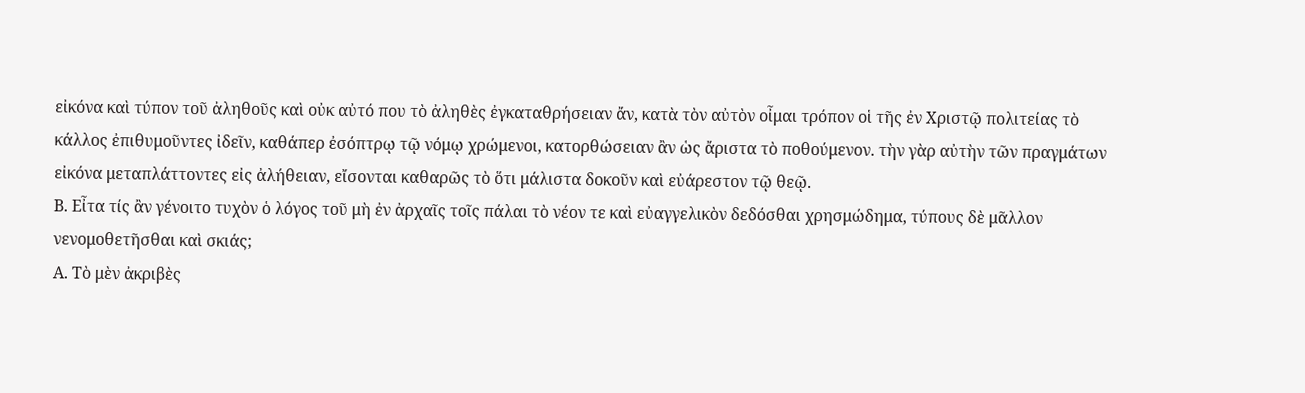εἰκόνα καὶ τύπον τοῦ ἀληθοῦς καὶ οὐκ αὐτό που τὸ ἀληθὲς ἐγκαταθρήσειαν ἄν, κατὰ τὸν αὐτὸν οἶμαι τρόπον οἱ τῆς ἐν Χριστῷ πολιτείας τὸ κάλλος ἐπιθυμοῦντες ἰδεῖν, καθάπερ ἐσόπτρῳ τῷ νόμῳ χρώμενοι, κατορθώσειαν ἂν ὡς ἄριστα τὸ ποθούμενον. τὴν γὰρ αὐτὴν τῶν πραγμάτων εἰκόνα μεταπλάττοντες εἰς ἀλήθειαν, εἴσονται καθαρῶς τὸ ὅτι μάλιστα δοκοῦν καὶ εὐάρεστον τῷ θεῷ.
Β. Εἶτα τίς ἂν γένοιτο τυχὸν ὁ λόγος τοῦ μὴ ἐν ἀρχαῖς τοῖς πάλαι τὸ νέον τε καὶ εὐαγγελικὸν δεδόσθαι χρησμώδημα, τύπους δὲ μᾶλλον νενομοθετῆσθαι καὶ σκιάς;
Α. Τὸ μὲν ἀκριβὲς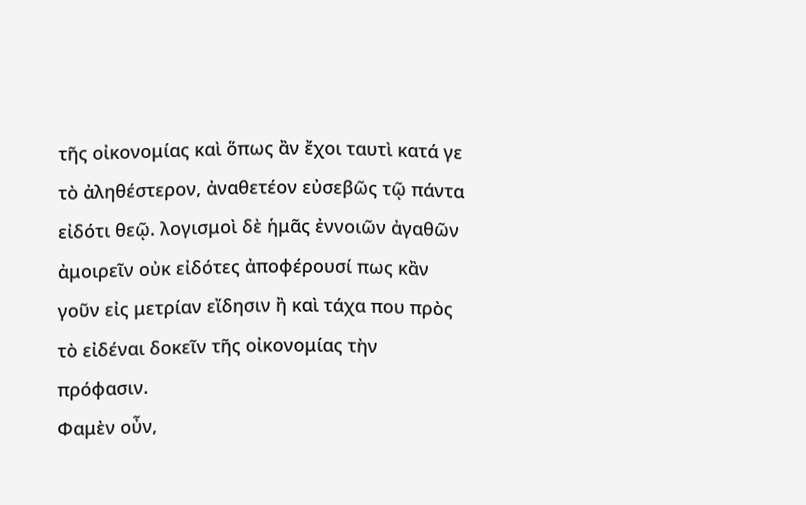τῆς οἰκονομίας καὶ ὅπως ἂν ἔχοι ταυτὶ κατά γε τὸ ἀληθέστερον, ἀναθετέον εὐσεβῶς τῷ πάντα εἰδότι θεῷ. λογισμοὶ δὲ ἡμᾶς ἐννοιῶν ἀγαθῶν ἀμοιρεῖν οὐκ εἰδότες ἀποφέρουσί πως κἂν γοῦν εἰς μετρίαν εἴδησιν ἢ καὶ τάχα που πρὸς τὸ εἰδέναι δοκεῖν τῆς οἰκονομίας τὴν πρόφασιν.
Φαμὲν οὖν,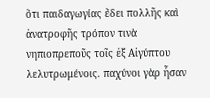ὅτι παιδαγωγίας ἔδει πολλῆς καὶ ἀνατροφῆς τρόπον τινὰ νηπιοπρεποῦς τοῖς ἐξ Αἰγύπτου λελυτρωμένοις. παχύνοι γὰρ ἦσαν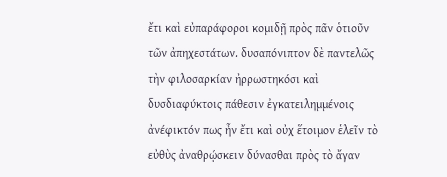ἔτι καὶ εὐπαράφοροι κομιδῇ πρὸς πᾶν ὁτιοῦν τῶν ἀπηχεστάτων. δυσαπόνιπτον δὲ παντελῶς τὴν φιλοσαρκίαν ἠρρωστηκόσι καὶ δυσδιαφύκτοις πάθεσιν ἐγκατειλημμένοις ἀνέφικτόν πως ἦν ἔτι καὶ οὐχ ἕτοιμον ἑλεῖν τὸ εὐθὺς ἀναθρῴσκειν δύνασθαι πρὸς τὸ ἄγαν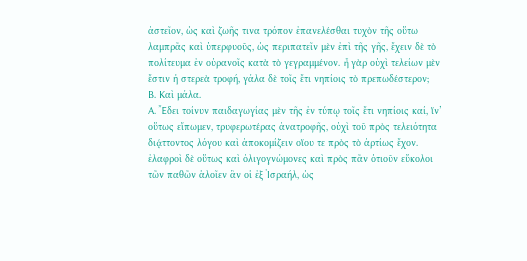ἀστεῖον, ὡς καὶ ζωῆς τινα τρόπον ἐπανελέσθαι τυχὸν τῆς οὕτω λαμπρᾶς καὶ ὑπερφυοῦς, ὡς περιπατεῖν μὲν ἐπὶ τῆς γῆς, ἔχειν δὲ τὸ πολίτευμα ἐν οὐρανοῖς κατὰ τὸ γεγραμμένον. ἦ γὰρ οὐχὶ τελείων μὲν ἔστιν ἡ στερεὰ τροφή, γάλα δὲ τοῖς ἔτι νηπίοις τὸ πρεπωδέστερον;
Β. Καὶ μάλα.
Α. Ἔδει τοίνυν παιδαγωγίας μὲν τῆς ἐν τύπῳ τοῖς ἔτι νηπίοις καί, ἵν’ οὕτως εἴπωμεν, τρυφερωτέρας ἀνατροφῆς, οὐχὶ τοῦ πρὸς τελειότητα διᾴττοντος λόγου καὶ ἀποκομίζειν οἵου τε πρὸς τὸ ἀρτίως ἔχον. ἐλαφροὶ δὲ οὕτως καὶ ὀλιγογνώμονες καὶ πρὸς πᾶν ὁτιοῦν εὔκολοι τῶν παθῶν ἁλοῖεν ἂν οἱ ἐξ Ἰσραήλ, ὡς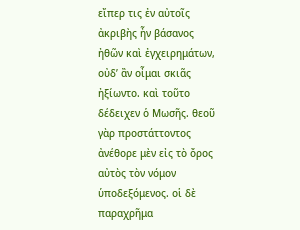εἴπερ τις ἐν αὐτοῖς ἀκριβὴς ἦν βάσανος ἠθῶν καὶ ἐγχειρημάτων, οὐδ’ ἂν οἶμαι σκιᾶς ἠξίωντο. καὶ τοῦτο δέδειχεν ὁ Μωσῆς. θεοῦ γὰρ προστάττοντος ἀνέθορε μὲν εἰς τὸ ὄρος αὐτὸς τὸν νόμον ὑποδεξόμενος. οἱ δὲ παραχρῆμα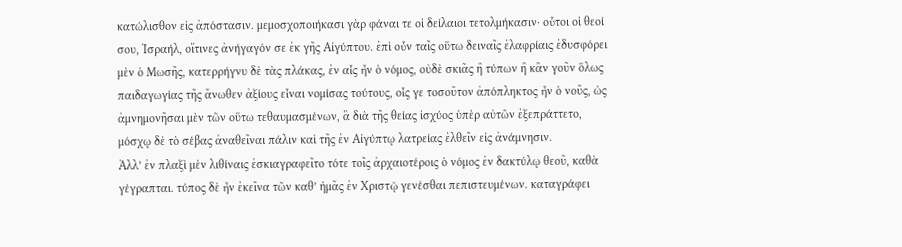κατώλισθον εἰς ἀπόστασιν. μεμοσχοποιήκασι γὰρ φάναι τε οἱ δείλαιοι τετολμήκασιν· oὗτοι οἱ θεοί σου, Ἰσραήλ, οἵτινες ἀνήγαγόν σε ἐκ γῆς Αἰγύπτου. ἐπὶ οὖν ταῖς οὕτω δειναῖς ἐλαφρίαις ἐδυσφόρει μὲν ὁ Μωσῆς, κατερρήγνυ δὲ τὰς πλάκας, ἐν αἷς ἦν ὁ νόμος, οὐδὲ σκιᾶς ἢ τύπων ἢ κἂν γοῦν ὅλως παιδαγωγίας τῆς ἄνωθεν ἀξίους εἶναι νομίσας τούτους, οἷς γε τοσοῦτον ἀπόπληκτος ἦν ὁ νοῦς, ὡς ἀμνημονῆσαι μὲν τῶν οὕτω τεθαυμασμένων, ἃ διὰ τῆς θείας ἰσχύος ὑπὲρ αὐτῶν ἐξεπράττετο, μόσχῳ δὲ τὸ σέβας ἀναθεῖναι πάλιν καὶ τῆς ἐν Αἰγύπτῳ λατρείας ἐλθεῖν εἰς ἀνάμνησιν.
Ἀλλ’ ἐν πλαξὶ μὲν λιθίναις ἐσκιαγραφεῖτο τότε τοῖς ἀρχαιοτέροις ὁ νόμος ἐν δακτύλῳ θεοῦ, καθὰ γέγραπται. τύπος δὲ ἦν ἐκεῖνα τῶν καθ’ ἡμᾶς ἐν Χριστῷ γενέσθαι πεπιστευμένων. καταγράφει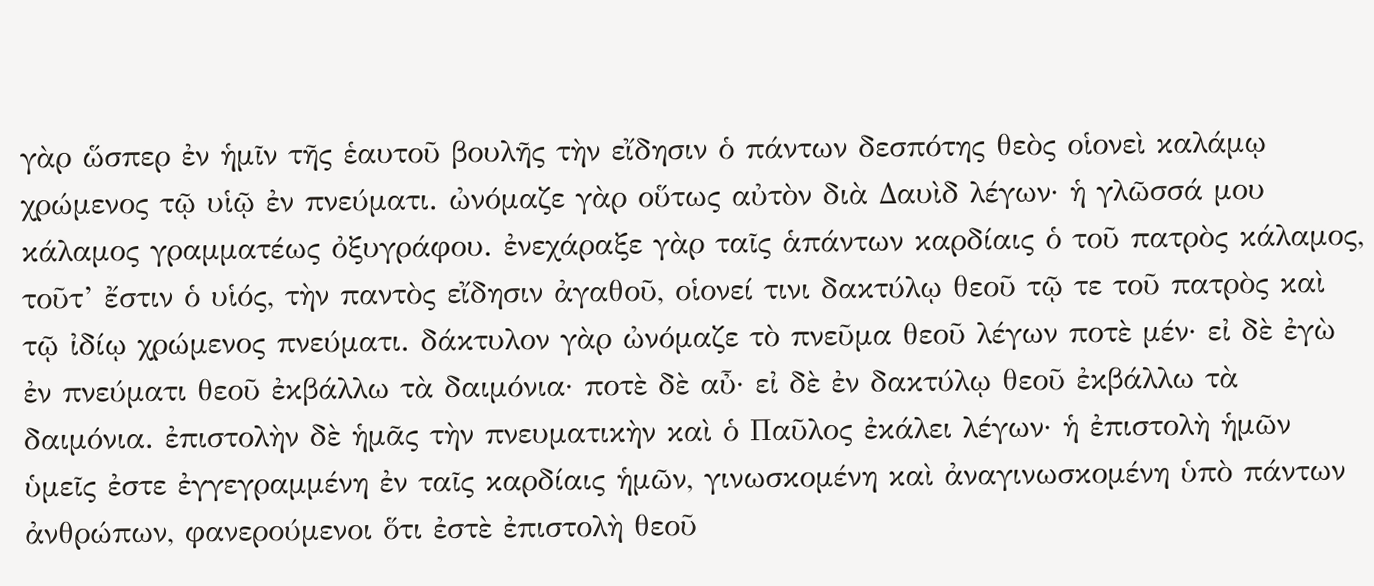γὰρ ὥσπερ ἐν ἡμῖν τῆς ἑαυτοῦ βουλῆς τὴν εἴδησιν ὁ πάντων δεσπότης θεὸς οἱονεὶ καλάμῳ χρώμενος τῷ υἱῷ ἐν πνεύματι. ὠνόμαζε γὰρ οὕτως αὐτὸν διὰ Δαυὶδ λέγων· ἡ γλῶσσά μου κάλαμος γραμματέως ὀξυγράφου. ἐνεχάραξε γὰρ ταῖς ἁπάντων καρδίαις ὁ τοῦ πατρὸς κάλαμος, τοῦτ’ ἔστιν ὁ υἱός, τὴν παντὸς εἴδησιν ἀγαθοῦ, οἱονεί τινι δακτύλῳ θεοῦ τῷ τε τοῦ πατρὸς καὶ τῷ ἰδίῳ χρώμενος πνεύματι. δάκτυλον γὰρ ὠνόμαζε τὸ πνεῦμα θεοῦ λέγων ποτὲ μέν· εἰ δὲ ἐγὼ ἐν πνεύματι θεοῦ ἐκβάλλω τὰ δαιμόνια· ποτὲ δὲ αὖ· εἰ δὲ ἐν δακτύλῳ θεοῦ ἐκβάλλω τὰ δαιμόνια. ἐπιστολὴν δὲ ἡμᾶς τὴν πνευματικὴν καὶ ὁ Παῦλος ἐκάλει λέγων· ἡ ἐπιστολὴ ἡμῶν ὑμεῖς ἐστε ἐγγεγραμμένη ἐν ταῖς καρδίαις ἡμῶν, γινωσκομένη καὶ ἀναγινωσκομένη ὑπὸ πάντων ἀνθρώπων, φανερούμενοι ὅτι ἐστὲ ἐπιστολὴ θεοῦ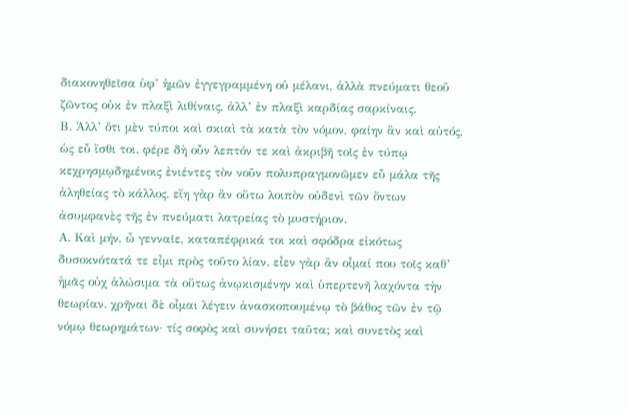διακονηθεῖσα ὑφ’ ἡμῶν ἐγγεγραμμένη οὐ μέλανι, ἀλλὰ πνεύματι θεοῦ ζῶντος οὐκ ἐν πλαξὶ λιθίναις, ἀλλ’ ἐν πλαξὶ καρδίας σαρκίναις.
Β. Ἀλλ’ ὅτι μὲν τύποι καὶ σκιαὶ τὰ κατὰ τὸν νόμον, φαίην ἂν καὶ αὐτός, ὡς εὖ ἴσθι τοι. φέρε δὴ οὖν λεπτόν τε καὶ ἀκριβῆ τοῖς ἐν τύπῳ κεχρησμῳδημένοις ἐνιέντες τὸν νοῦν πολυπραγμονῶμεν εὖ μάλα τῆς ἀληθείας τὸ κάλλος. εἴη γὰρ ἂν οὕτω λοιπὸν οὐδενὶ τῶν ὄντων ἀσυμφανὲς τῆς ἐν πνεύματι λατρείας τὸ μυστήριον.
Α. Καὶ μήν, ὦ γενναῖε, καταπέφρικά τοι καὶ σφόδρα εἰκότως δυσοκνότατά τε εἶμι πρὸς τοῦτο λίαν. εἶεν γὰρ ἂν οἶμαί που τοῖς καθ’ ἡμᾶς οὐχ ἁλώσιμα τὰ οὕτως ἀνῳκισμένην καὶ ὑπερτενῆ λαχόντα τὴν θεωρίαν. χρῆναι δὲ οἶμαι λέγειν ἀνασκοπουμένῳ τὸ βάθος τῶν ἐν τῷ νόμῳ θεωρημάτων· τίς σοφὸς καὶ συνήσει ταῦτα; καὶ συνετὸς καὶ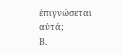ἐπιγνώσεται αὐτά;
Β.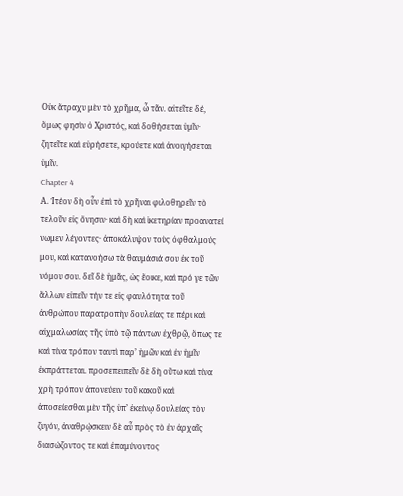Οὐκ ἄτραχυ μὲν τὸ χρῆμα, ὦ τᾶν. αἰτεῖτε δέ, ὅμως φησὶν ὁ Χριστός, καὶ δοθήσεται ὑμῖν· ζητεῖτε καὶ εὑρήσετε, κρούετε καὶ ἀνοιγήσεται ὑμῖν.
Chapter 4
Α. Ἰτέον δὴ οὖν ἐπὶ τὸ χρῆναι φιλοθηρεῖν τὸ τελοῦν εἰς ὄνησιν· καὶ δὴ καὶ ἱκετηρίαν προανατεί νωμεν λέγοντες· ἀποκάλυψον τοὺς ὀφθαλμούς μου, καὶ κατανοήσω τὰ θαυμάσιά σου ἐκ τοῦ νόμου σου. δεῖ δὲ ἡμᾶς, ὡς ἔοικε, καὶ πρό γε τῶν ἄλλων εἰπεῖν τήν τε εἰς φαυλότητα τοῦ ἀνθρώπου παρατροπὴν δουλείας τε πέρι καὶ αἰχμαλωσίας τῆς ὑπὸ τῷ πάντων ἐχθρῷ, ὅπως τε καὶ τίνα τρόπον ταυτὶ παρ’ ἡμῶν καὶ ἐν ἡμῖν ἐκπράττεται. προσεπειπεῖν δὲ δὴ οὕτω καὶ τίνα χρὴ τρόπον ἀπονεύειν τοῦ κακοῦ καὶ ἀποσείεσθαι μὲν τῆς ὑπ’ ἐκείνῳ δουλείας τὸν ζυγόν, ἀναθρῴσκειν δὲ αὖ πρὸς τὸ ἐν ἀρχαῖς διασώζοντος τε καὶ ἐπαμύνοντος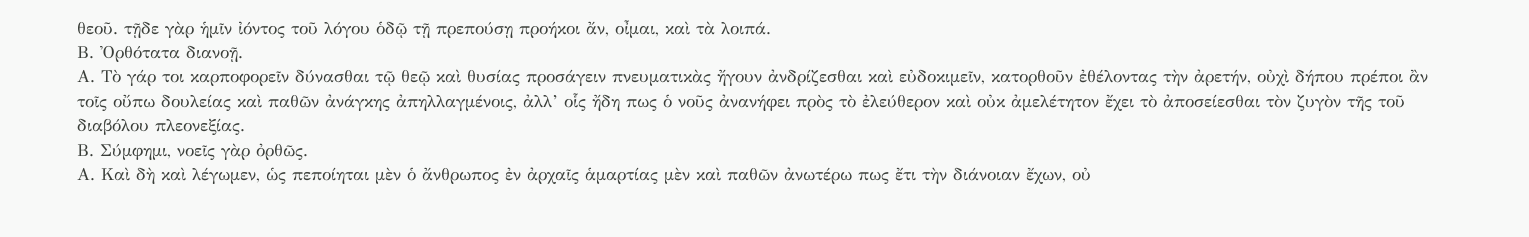θεοῦ. τῇδε γὰρ ἡμῖν ἰόντος τοῦ λόγου ὁδῷ τῇ πρεπούσῃ προήκοι ἄν, οἶμαι, καὶ τὰ λοιπά.
Β. Ὀρθότατα διανοῇ.
Α. Τὸ γάρ τοι καρποφορεῖν δύνασθαι τῷ θεῷ καὶ θυσίας προσάγειν πνευματικὰς ἤγουν ἀνδρίζεσθαι καὶ εὐδοκιμεῖν, κατορθοῦν ἐθέλοντας τὴν ἀρετήν, οὐχὶ δήπου πρέποι ἂν τοῖς οὔπω δουλείας καὶ παθῶν ἀνάγκης ἀπηλλαγμένοις, ἀλλ’ οἷς ἤδη πως ὁ νοῦς ἀνανήφει πρὸς τὸ ἐλεύθερον καὶ οὐκ ἀμελέτητον ἔχει τὸ ἀποσείεσθαι τὸν ζυγὸν τῆς τοῦ διαβόλου πλεονεξίας.
Β. Σύμφημι, νοεῖς γὰρ ὀρθῶς.
Α. Καὶ δὴ καὶ λέγωμεν, ὡς πεποίηται μὲν ὁ ἄνθρωπος ἐν ἀρχαῖς ἁμαρτίας μὲν καὶ παθῶν ἀνωτέρω πως ἔτι τὴν διάνοιαν ἔχων, οὐ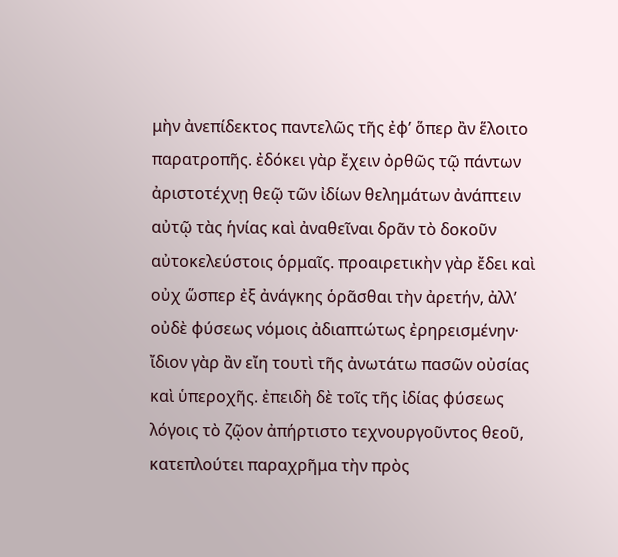μὴν ἀνεπίδεκτος παντελῶς τῆς ἐφ’ ὅπερ ἂν ἕλοιτο παρατροπῆς. ἐδόκει γὰρ ἔχειν ὀρθῶς τῷ πάντων ἀριστοτέχνῃ θεῷ τῶν ἰδίων θελημάτων ἀνάπτειν αὐτῷ τὰς ἡνίας καὶ ἀναθεῖναι δρᾶν τὸ δοκοῦν αὐτοκελεύστοις ὁρμαῖς. προαιρετικὴν γὰρ ἔδει καὶ οὐχ ὥσπερ ἐξ ἀνάγκης ὁρᾶσθαι τὴν ἀρετήν, ἀλλ’ οὐδὲ φύσεως νόμοις ἀδιαπτώτως ἐρηρεισμένην· ἴδιον γὰρ ἂν εἴη τουτὶ τῆς ἀνωτάτω πασῶν οὐσίας καὶ ὑπεροχῆς. ἐπειδὴ δὲ τοῖς τῆς ἰδίας φύσεως λόγοις τὸ ζῷον ἀπήρτιστο τεχνουργοῦντος θεοῦ, κατεπλούτει παραχρῆμα τὴν πρὸς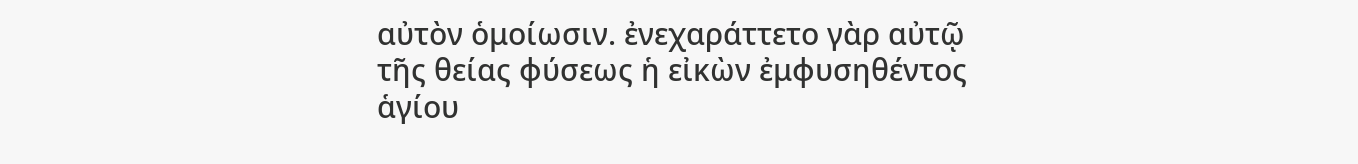αὐτὸν ὁμοίωσιν. ἐνεχαράττετο γὰρ αὐτῷ τῆς θείας φύσεως ἡ εἰκὼν ἐμφυσηθέντος ἁγίου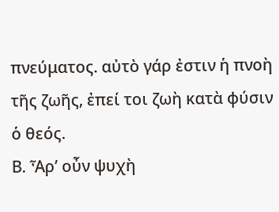πνεύματος. αὐτὸ γάρ ἐστιν ἡ πνοὴ τῆς ζωῆς, ἐπεί τοι ζωὴ κατὰ φύσιν ὁ θεός.
Β. Ἆρ’ οὖν ψυχὴ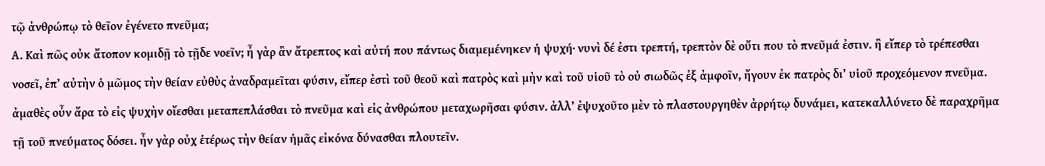τῷ ἀνθρώπῳ τὸ θεῖον ἐγένετο πνεῦμα;
Α. Καὶ πῶς οὐκ ἄτοπον κομιδῇ τὸ τῇδε νοεῖν; ἦ γὰρ ἂν ἄτρεπτος καὶ αὐτή που πάντως διαμεμένηκεν ἡ ψυχή· νυνὶ δέ ἐστι τρεπτή, τρεπτὸν δὲ οὔτι που τὸ πνεῦμά ἐστιν. ἢ εἴπερ τὸ τρέπεσθαι νοσεῖ, ἐπ’ αὐτὴν ὁ μῶμος τὴν θείαν εὐθὺς ἀναδραμεῖται φύσιν, εἴπερ ἐστὶ τοῦ θεοῦ καὶ πατρὸς καὶ μὴν καὶ τοῦ υἱοῦ τὸ οὐ σιωδῶς ἐξ ἀμφοῖν, ἤγουν ἐκ πατρὸς δι’ υἱοῦ προχεόμενον πνεῦμα. ἀμαθὲς οὖν ἄρα τὸ εἰς ψυχὴν οἴεσθαι μεταπεπλάσθαι τὸ πνεῦμα καὶ εἰς ἀνθρώπου μεταχωρῆσαι φύσιν. ἀλλ’ ἐψυχοῦτο μὲν τὸ πλαστουργηθὲν ἀρρήτῳ δυνάμει, κατεκαλλύνετο δὲ παραχρῆμα τῇ τοῦ πνεύματος δόσει. ἦν γὰρ οὐχ ἑτέρως τὴν θείαν ἡμᾶς εἰκόνα δύνασθαι πλουτεῖν.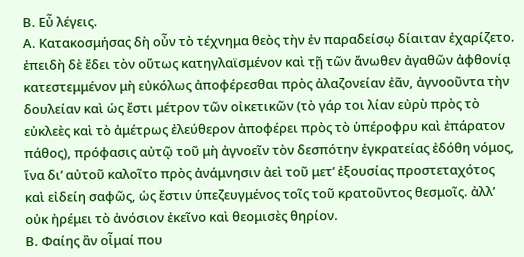Β. Εὖ λέγεις.
Α. Κατακοσμήσας δὴ οὖν τὸ τέχνημα θεὸς τὴν ἐν παραδείσῳ δίαιταν ἐχαρίζετο. ἐπειδὴ δὲ ἔδει τὸν οὕτως κατηγλαϊσμένον καὶ τῇ τῶν ἄνωθεν ἀγαθῶν ἀφθονίᾳ κατεστεμμένον μὴ εὐκόλως ἀποφέρεσθαι πρὸς ἀλαζονείαν ἐᾶν, ἀγνοοῦντα τὴν δουλείαν καὶ ὡς ἔστι μέτρον τῶν οἰκετικῶν (τὸ γάρ τοι λίαν εὐρὺ πρὸς τὸ εὐκλεὲς καὶ τὸ ἀμέτρως ἐλεύθερον ἀποφέρει πρὸς τὸ ὑπέροφρυ καὶ ἐπάρατον πάθος), πρόφασις αὐτῷ τοῦ μὴ ἀγνοεῖν τὸν δεσπότην ἐγκρατείας ἐδόθη νόμος, ἵνα δι’ αὐτοῦ καλοῖτο πρὸς ἀνάμνησιν ἀεὶ τοῦ μετ’ ἐξουσίας προστεταχότος καὶ εἰδείη σαφῶς, ὡς ἔστιν ὑπεζευγμένος τοῖς τοῦ κρατοῦντος θεσμοῖς. ἀλλ’ οὐκ ἠρέμει τὸ ἀνόσιον ἐκεῖνο καὶ θεομισὲς θηρίον.
Β. Φαίης ἂν οἶμαί που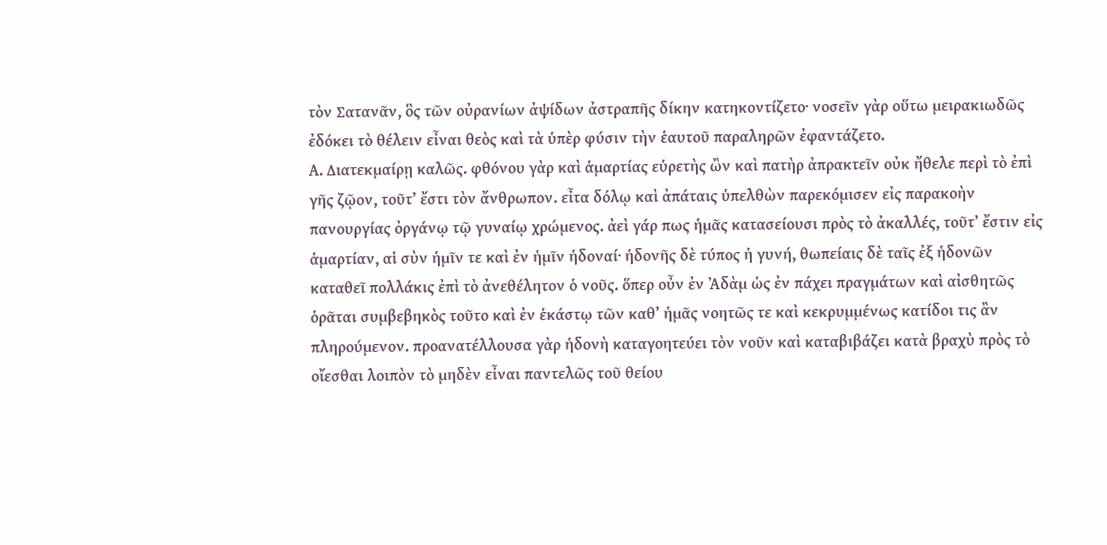τὸν Σατανᾶν, ὃς τῶν οὐρανίων ἀψίδων ἀστραπῆς δίκην κατηκοντίζετο· νοσεῖν γὰρ οὕτω μειρακιωδῶς ἐδόκει τὸ θέλειν εἶναι θεὸς καὶ τὰ ὑπὲρ φύσιν τὴν ἑαυτοῦ παραληρῶν ἐφαντάζετο.
Α. Διατεκμαίρῃ καλῶς. φθόνου γὰρ καὶ ἁμαρτίας εὑρετὴς ὢν καὶ πατὴρ ἀπρακτεῖν οὐκ ἤθελε περὶ τὸ ἐπὶ γῆς ζῷον, τοῦτ’ ἔστι τὸν ἄνθρωπον. εἶτα δόλῳ καὶ ἀπάταις ὑπελθὼν παρεκόμισεν εἰς παρακοὴν πανουργίας ὀργάνῳ τῷ γυναίῳ χρώμενος. ἀεὶ γάρ πως ἡμᾶς κατασείουσι πρὸς τὸ ἀκαλλές, τοῦτ’ ἔστιν εἰς ἁμαρτίαν, αἱ σὺν ἡμῖν τε καὶ ἐν ἡμῖν ἡδοναί· ἡδονῆς δὲ τύπος ἡ γυνή, θωπείαις δὲ ταῖς ἐξ ἡδονῶν καταθεῖ πολλάκις ἐπὶ τὸ ἀνεθέλητον ὁ νοῦς. ὅπερ οὖν ἐν Ἀδὰμ ὡς ἐν πάχει πραγμάτων καὶ αἰσθητῶς ὁρᾶται συμβεβηκὸς τοῦτο καὶ ἐν ἑκάστῳ τῶν καθ’ ἡμᾶς νοητῶς τε καὶ κεκρυμμένως κατίδοι τις ἂν πληρούμενον. προανατέλλουσα γὰρ ἡδονὴ καταγοητεύει τὸν νοῦν καὶ καταβιβάζει κατὰ βραχὺ πρὸς τὸ οἴεσθαι λοιπὸν τὸ μηδὲν εἶναι παντελῶς τοῦ θείου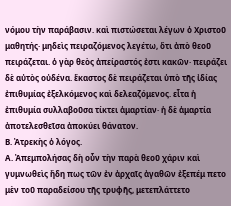νόμου τὴν παράβασιν. καὶ πιστώσεται λέγων ὁ Χριστοῦ μαθητής· μηδεὶς πειραζόμενος λεγέτω, ὅτι ἀπὸ θεοῦ πειράζεται. ὁ γὰρ θεὸς ἀπείραστός ἐστι κακῶν· πειράζει δὲ αὐτὸς οὐδένα. ἕκαστος δὲ πειράζεται ὑπὸ τῆς ἰδίας ἐπιθυμίας ἐξελκόμενος καὶ δελεαζόμενος. εἶτα ἡ ἐπιθυμία συλλαβοῦσα τίκτει ἁμαρτίαν· ἡ δὲ ἁμαρτία ἀποτελεσθεῖσα ἀποκύει θάνατον.
Β. Ἀτρεκὴς ὁ λόγος.
Α. Ἀπεμπολήσας δὴ οὖν τὴν παρὰ θεοῦ χάριν καὶ γυμνωθεὶς ἤδη πως τῶν ἐν ἀρχαῖς ἀγαθῶν ἐξεπέμ πετο μὲν τοῦ παραδείσου τῆς τρυφῆς, μετεπλάττετο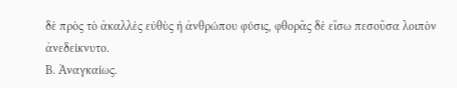δὲ πρὸς τὸ ἀκαλλὲς εὐθὺς ἡ ἀνθρώπου φύσις, φθορᾶς δὲ εἴσω πεσοῦσα λοιπὸν ἀνεδείκνυτο.
Β. Ἀναγκαίως.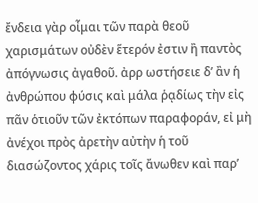ἔνδεια γὰρ οἶμαι τῶν παρὰ θεοῦ χαρισμάτων οὐδὲν ἕτερόν ἐστιν ἢ παντὸς ἀπόγνωσις ἀγαθοῦ. ἀρρ ωστήσειε δ’ ἂν ἡ ἀνθρώπου φύσις καὶ μάλα ῥᾳδίως τὴν εἰς πᾶν ὁτιοῦν τῶν ἐκτόπων παραφοράν, εἰ μὴ ἀνέχοι πρὸς ἀρετὴν αὐτὴν ἡ τοῦ διασώζοντος χάρις τοῖς ἄνωθεν καὶ παρ’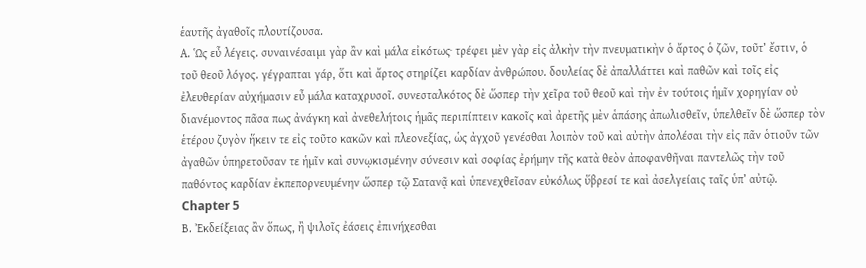ἑαυτῆς ἀγαθοῖς πλουτίζουσα.
Α. Ὡς εὖ λέγεις. συναινέσαιμι γὰρ ἂν καὶ μάλα εἰκότως· τρέφει μὲν γὰρ εἰς ἀλκὴν τὴν πνευματικὴν ὁ ἄρτος ὁ ζῶν, τοῦτ’ ἔστιν, ὁ τοῦ θεοῦ λόγος. γέγραπται γάρ, ὅτι καὶ ἄρτος στηρίζει καρδίαν ἀνθρώπου. δουλείας δὲ ἀπαλλάττει καὶ παθῶν καὶ τοῖς εἰς ἐλευθερίαν αὐχήμασιν εὖ μάλα καταχρυσοῖ. συνεσταλκότος δὲ ὥσπερ τὴν χεῖρα τοῦ θεοῦ καὶ τὴν ἐν τούτοις ἡμῖν χορηγίαν οὐ διανέμοντος πᾶσα πως ἀνάγκη καὶ ἀνεθελήτοις ἡμᾶς περιπίπτειν κακοῖς καὶ ἀρετῆς μὲν ἁπάσης ἀπωλισθεῖν, ὑπελθεῖν δὲ ὥσπερ τὸν ἑτέρου ζυγὸν ἥκειν τε εἰς τοῦτο κακῶν καὶ πλεονεξίας, ὡς ἀγχοῦ γενέσθαι λοιπὸν τοῦ καὶ αὐτὴν ἀπολέσαι τὴν εἰς πᾶν ὁτιοῦν τῶν ἀγαθῶν ὑπηρετοῦσαν τε ἡμῖν καὶ συνῳκισμένην σύνεσιν καὶ σοφίας ἐρήμην τῆς κατὰ θεὸν ἀποφανθῆναι παντελῶς τὴν τοῦ παθόντος καρδίαν ἐκπεπορνευμένην ὥσπερ τῷ Σατανᾷ καὶ ὑπενεχθεῖσαν εὐκόλως ὕβρεσί τε καὶ ἀσελγείαις ταῖς ὑπ’ αὐτῷ.
Chapter 5
Β. Ἐκδείξειας ἂν ὅπως, ἢ ψιλοῖς ἐάσεις ἐπινήχεσθαι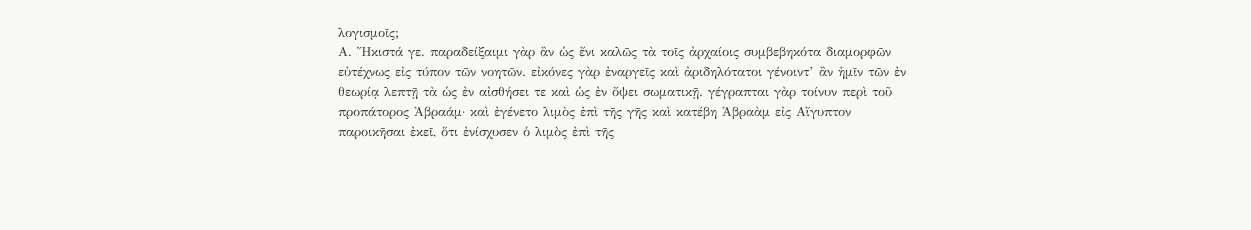λογισμοῖς;
Α. Ἥκιστά γε. παραδείξαιμι γὰρ ἂν ὡς ἔνι καλῶς τὰ τοῖς ἀρχαίοις συμβεβηκότα διαμορφῶν εὐτέχνως εἰς τύπον τῶν νοητῶν. εἰκόνες γὰρ ἐναργεῖς καὶ ἀριδηλότατοι γένοιντ’ ἂν ἡμῖν τῶν ἐν θεωρίᾳ λεπτῇ τὰ ὡς ἐν αἰσθήσει τε καὶ ὡς ἐν ὄψει σωματικῇ. γέγραπται γὰρ τοίνυν περὶ τοῦ προπάτορος Ἀβραάμ· καὶ ἐγένετο λιμὸς ἐπὶ τῆς γῆς καὶ κατέβη Ἀβραὰμ εἰς Αἴγυπτον παροικῆσαι ἐκεῖ, ὅτι ἐνίσχυσεν ὁ λιμὸς ἐπὶ τῆς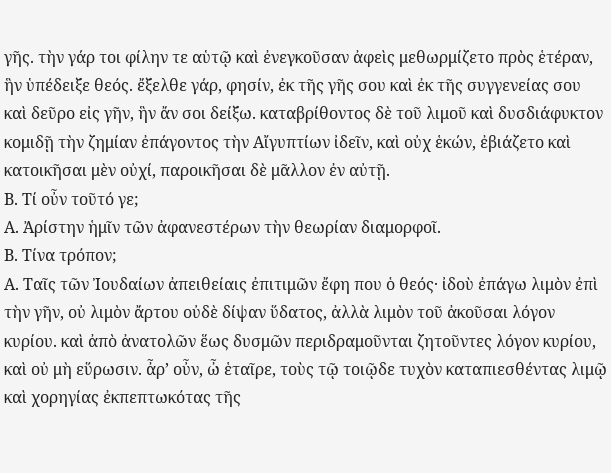γῆς. τὴν γάρ τοι φίλην τε αὑτῷ καὶ ἐνεγκοῦσαν ἀφεὶς μεθωρμίζετο πρὸς ἑτέραν, ἣν ὑπέδειξε θεός. ἔξελθε γάρ, φησίν, ἐκ τῆς γῆς σου καὶ ἐκ τῆς συγγενείας σου καὶ δεῦρο εἰς γῆν, ἣν ἄν σοι δείξω. καταβρίθοντος δὲ τοῦ λιμοῦ καὶ δυσδιάφυκτον κομιδῇ τὴν ζημίαν ἐπάγοντος τὴν Αἴγυπτίων ἰδεῖν, καὶ οὐχ ἑκών, ἐβιάζετο καὶ κατοικῆσαι μὲν οὐχί, παροικῆσαι δὲ μᾶλλον ἐν αὐτῇ.
Β. Τί οὖν τοῦτό γε;
Α. Ἀρίστην ἡμῖν τῶν ἀφανεστέρων τὴν θεωρίαν διαμορφοῖ.
Β. Τίνα τρόπον;
Α. Ταῖς τῶν Ἰουδαίων ἀπειθείαις ἐπιτιμῶν ἔφη που ὁ θεός· ἰδοὺ ἐπάγω λιμὸν ἐπὶ τὴν γῆν, οὐ λιμὸν ἄρτου οὐδὲ δίψαν ὕδατος, ἀλλὰ λιμὸν τοῦ ἀκοῦσαι λόγον κυρίου. καὶ ἀπὸ ἀνατολῶν ἕως δυσμῶν περιδραμοῦνται ζητοῦντες λόγον κυρίου, καὶ οὐ μὴ εὕρωσιν. ἆρ’ οὖν, ὦ ἑταῖρε, τοὺς τῷ τοιῷδε τυχὸν καταπιεσθέντας λιμῷ καὶ χορηγίας ἐκπεπτωκότας τῆς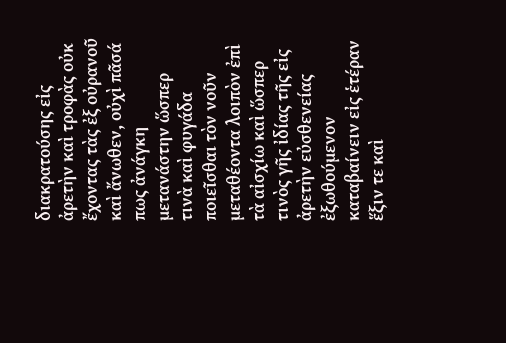διακρατούσης εἰς ἀρετὴν καὶ τροφὰς οὐκ ἔχοντας τὰς ἐξ οὐρανοῦ καὶ ἄνωθεν, οὐχὶ πᾶσά πως ἀνάγκη μετανάστην ὥσπερ τινὰ καὶ φυγάδα ποιεῖσθαι τὸν νοῦν μεταθέοντα λοιπὸν ἐπὶ τὰ αἰσχίω καὶ ὥσπερ τινὸς γῆς ἰδίας τῆς εἰς ἀρετὴν εὐσθενείας ἐξωθούμενον καταβαίνειν εἰς ἑτέραν ἕξιν τε καὶ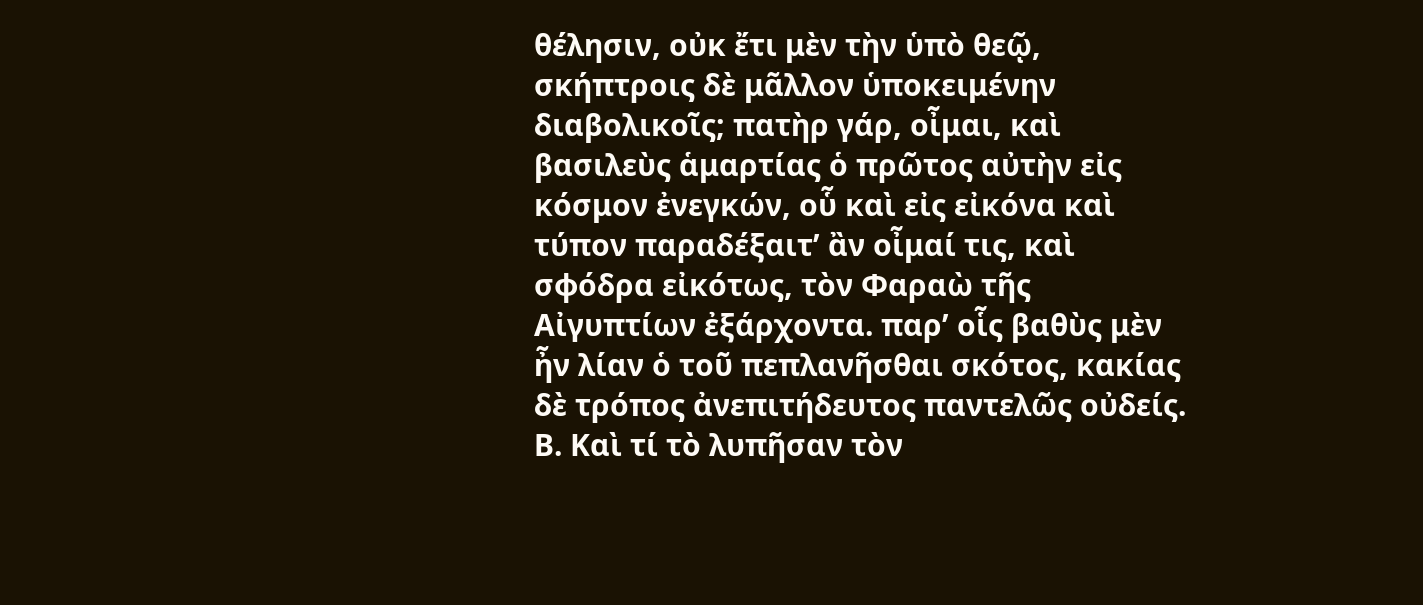θέλησιν, οὐκ ἔτι μὲν τὴν ὑπὸ θεῷ, σκήπτροις δὲ μᾶλλον ὑποκειμένην διαβολικοῖς; πατὴρ γάρ, οἶμαι, καὶ βασιλεὺς ἁμαρτίας ὁ πρῶτος αὐτὴν εἰς κόσμον ἐνεγκών, οὗ καὶ εἰς εἰκόνα καὶ τύπον παραδέξαιτ’ ἂν οἶμαί τις, καὶ σφόδρα εἰκότως, τὸν Φαραὼ τῆς Αἰγυπτίων ἐξάρχοντα. παρ’ οἷς βαθὺς μὲν ἦν λίαν ὁ τοῦ πεπλανῆσθαι σκότος, κακίας δὲ τρόπος ἀνεπιτήδευτος παντελῶς οὐδείς.
Β. Καὶ τί τὸ λυπῆσαν τὸν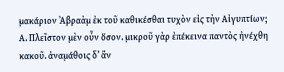μακάριον Ἀβραὰμ ἐκ τοῦ καθικέσθαι τυχὸν εἰς τὴν Αἰγυπτίων;
Α. Πλεῖστον μὲν οὖν ὅσον. μικροῦ γὰρ ἐπέκεινα παντὸς ἠνέχθη κακοῦ. ἀναμάθοις δ’ ἂν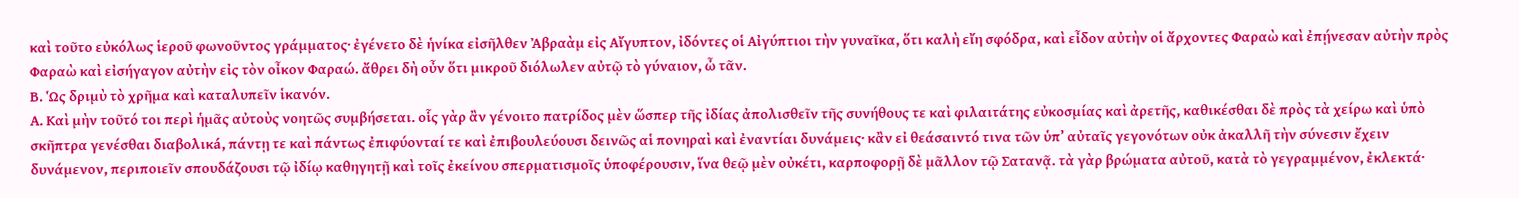καὶ τοῦτο εὐκόλως ἱεροῦ φωνοῦντος γράμματος· ἐγένετο δὲ ἡνίκα εἰσῆλθεν Ἀβραὰμ εἰς Αἴγυπτον, ἰδόντες οἱ Αἰγύπτιοι τὴν γυναῖκα, ὅτι καλὴ εἴη σφόδρα, καὶ εἶδον αὐτὴν οἱ ἄρχοντες Φαραὼ καὶ ἐπῄνεσαν αὐτὴν πρὸς Φαραὼ καὶ εἰσήγαγον αὐτὴν εἰς τὸν οἶκον Φαραώ. ἄθρει δὴ οὖν ὅτι μικροῦ διόλωλεν αὐτῷ τὸ γύναιον, ὦ τᾶν.
Β. Ὡς δριμὺ τὸ χρῆμα καὶ καταλυπεῖν ἱκανόν.
Α. Καὶ μὴν τοῦτό τοι περὶ ἡμᾶς αὐτοὺς νοητῶς συμβήσεται. οἷς γὰρ ἂν γένοιτο πατρίδος μὲν ὥσπερ τῆς ἰδίας ἀπολισθεῖν τῆς συνήθους τε καὶ φιλαιτάτης εὐκοσμίας καὶ ἀρετῆς, καθικέσθαι δὲ πρὸς τὰ χείρω καὶ ὑπὸ σκῆπτρα γενέσθαι διαβολικá, πάντῃ τε καὶ πάντως ἐπιφύονταί τε καὶ ἐπιβουλεύουσι δεινῶς αἱ πονηραὶ καὶ ἐναντίαι δυνάμεις· κἂν εἰ θεάσαιντό τινα τῶν ὑπ’ αὐταῖς γεγονότων οὐκ ἀκαλλῆ τὴν σύνεσιν ἔχειν δυνάμενον, περιποιεῖν σπουδάζουσι τῷ ἰδίῳ καθηγητῇ καὶ τοῖς ἐκείνου σπερματισμοῖς ὑποφέρουσιν, ἵνα θεῷ μὲν οὐκέτι, καρποφορῇ δὲ μᾶλλον τῷ Σατανᾷ. τὰ γὰρ βρώματα αὐτοῦ, κατὰ τὸ γεγραμμένον, ἐκλεκτά·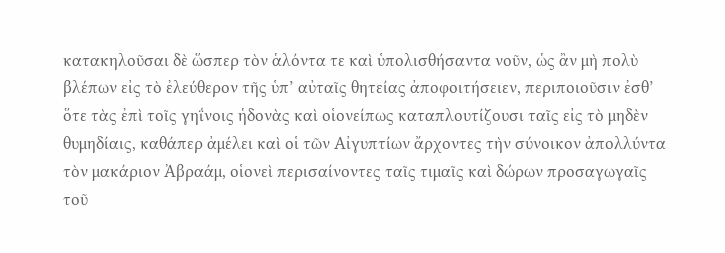κατακηλοῦσαι δὲ ὥσπερ τὸν ἁλόντα τε καὶ ὑπολισθήσαντα νοῦν, ὡς ἂν μὴ πολὺ βλέπων εἰς τὸ ἐλεύθερον τῆς ὑπ’ αὐταῖς θητείας ἀποφοιτήσειεν, περιποιοῦσιν ἐσθ’ ὅτε τὰς ἐπὶ τοῖς γηΐνοις ἡδονὰς καὶ οἱονείπως καταπλουτίζουσι ταῖς εἰς τὸ μηδὲν θυμηδίαις, καθάπερ ἀμέλει καὶ οἱ τῶν Αἰγυπτίων ἄρχοντες τὴν σύνοικον ἀπολλύντα τὸν μακάριον Ἀβραάμ, οἱονεὶ περισαίνοντες ταῖς τιμαῖς καὶ δώρων προσαγωγαῖς τοῦ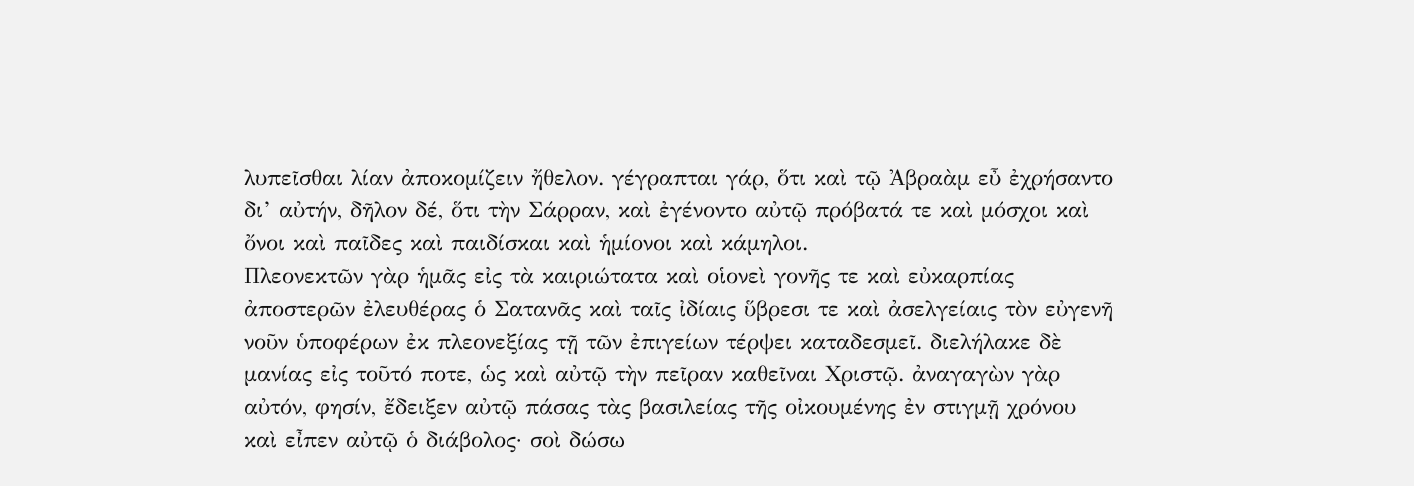λυπεῖσθαι λίαν ἀποκομίζειν ἤθελον. γέγραπται γάρ, ὅτι καὶ τῷ Ἀβραὰμ εὖ ἐχρήσαντο δι’ αὐτήν, δῆλον δέ, ὅτι τὴν Σάρραν, καὶ ἐγένοντο αὐτῷ πρόβατά τε καὶ μόσχοι καὶ ὄνοι καὶ παῖδες καὶ παιδίσκαι καὶ ἡμίονοι καὶ κάμηλοι.
Πλεονεκτῶν γὰρ ἡμᾶς εἰς τὰ καιριώτατα καὶ οἱονεὶ γονῆς τε καὶ εὐκαρπίας ἀποστερῶν ἐλευθέρας ὁ Σατανᾶς καὶ ταῖς ἰδίαις ὕβρεσι τε καὶ ἀσελγείαις τὸν εὐγενῆ νοῦν ὑποφέρων ἐκ πλεονεξίας τῇ τῶν ἐπιγείων τέρψει καταδεσμεῖ. διελήλακε δὲ μανίας εἰς τοῦτό ποτε, ὡς καὶ αὐτῷ τὴν πεῖραν καθεῖναι Χριστῷ. ἀναγαγὼν γὰρ αὐτόν, φησίν, ἔδειξεν αὐτῷ πάσας τὰς βασιλείας τῆς οἰκουμένης ἐν στιγμῇ χρόνου καὶ εἶπεν αὐτῷ ὁ διάβολος· σοὶ δώσω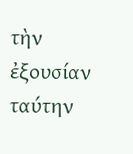τὴν ἐξουσίαν ταύτην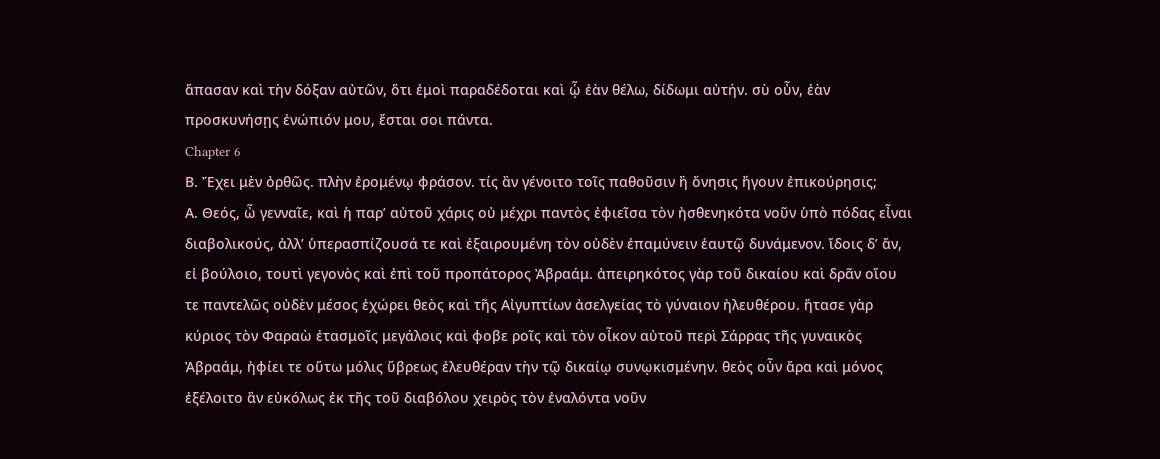ἅπασαν καὶ τὴν δόξαν αὐτῶν, ὅτι ἐμοὶ παραδέδοται καὶ ᾧ ἐὰν θέλω, δίδωμι αὐτήν. σὺ οὖν, ἐὰν προσκυνήσῃς ἐνώπιόν μου, ἔσται σοι πάντα.
Chapter 6
Β. Ἔχει μὲν ὀρθῶς. πλὴν ἐρομένῳ φράσον. τίς ἂν γένοιτο τοῖς παθοῦσιν ἢ ὄνησις ἤγουν ἐπικούρησις;
Α. Θεός, ὦ γενναῖε, καὶ ἡ παρ’ αὐτοῦ χάρις οὐ μέχρι παντὸς ἐφιεῖσα τὸν ἠσθενηκότα νοῦν ὑπὸ πόδας εἶναι διαβολικούς, ἀλλ’ ὑπερασπίζουσά τε καὶ ἐξαιρουμένη τὸν οὐδὲν ἐπαμύνειν ἑαυτῷ δυνάμενον. ἴδοις δ’ ἄν, εἰ βούλοιο, τουτὶ γεγονὸς καὶ ἐπὶ τοῦ προπάτορος Ἀβραάμ. ἀπειρηκότος γὰρ τοῦ δικαίου καὶ δρᾶν οἵου τε παντελῶς οὐδὲν μέσος ἐχώρει θεὸς καὶ τῆς Αἰγυπτίων ἀσελγείας τὸ γύναιον ἠλευθέρου. ἤτασε γὰρ κύριος τὸν Φαραὼ ἐτασμοῖς μεγάλοις καὶ φοβε ροῖς καὶ τὸν οἶκον αὐτοῦ περὶ Σάρρας τῆς γυναικὸς Ἀβραάμ, ἠφίει τε οὕτω μόλις ὕβρεως ἐλευθέραν τὴν τῷ δικαίῳ συνῳκισμένην. θεὸς οὖν ἄρα καὶ μόνος ἐξέλοιτο ἂν εὐκόλως ἐκ τῆς τοῦ διαβόλου χειρὸς τὸν ἐναλόντα νοῦν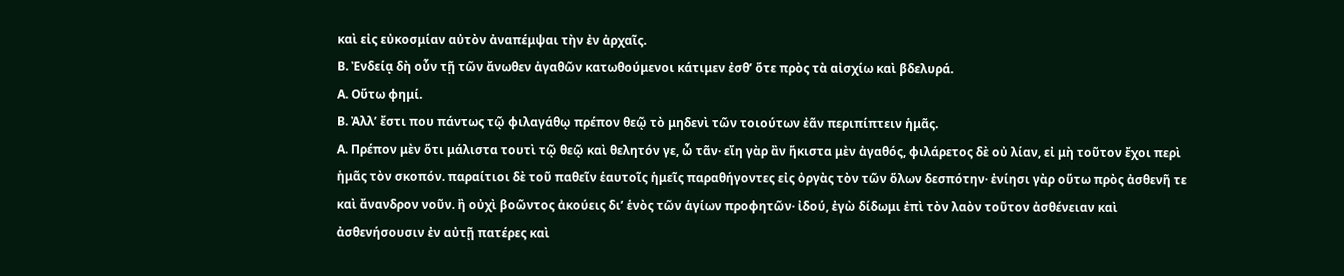καὶ εἰς εὐκοσμίαν αὐτὸν ἀναπέμψαι τὴν ἐν ἀρχαῖς.
Β. Ἐνδείᾳ δὴ οὖν τῇ τῶν ἄνωθεν ἀγαθῶν κατωθούμενοι κάτιμεν ἐσθ’ ὅτε πρὸς τὰ αἰσχίω καὶ βδελυρά.
Α. Οὕτω φημί.
Β. Ἀλλ’ ἔστι που πάντως τῷ φιλαγάθῳ πρέπον θεῷ τὸ μηδενὶ τῶν τοιούτων ἐᾶν περιπίπτειν ἡμᾶς.
Α. Πρέπον μὲν ὅτι μάλιστα τουτὶ τῷ θεῷ καὶ θελητόν γε, ὦ τᾶν· εἴη γὰρ ἂν ἥκιστα μὲν ἀγαθός, φιλάρετος δὲ οὐ λίαν, εἰ μὴ τοῦτον ἔχοι περὶ ἡμᾶς τὸν σκοπόν. παραίτιοι δὲ τοῦ παθεῖν ἑαυτοῖς ἡμεῖς παραθήγοντες εἰς ὀργὰς τὸν τῶν ὅλων δεσπότην· ἐνίησι γὰρ οὕτω πρὸς ἀσθενῆ τε καὶ ἄνανδρον νοῦν. ἢ οὐχὶ βοῶντος ἀκούεις δι’ ἑνὸς τῶν ἁγίων προφητῶν· ἰδού, ἐγὼ δίδωμι ἐπὶ τὸν λαὸν τοῦτον ἀσθένειαν καὶ ἀσθενήσουσιν ἐν αὐτῇ πατέρες καὶ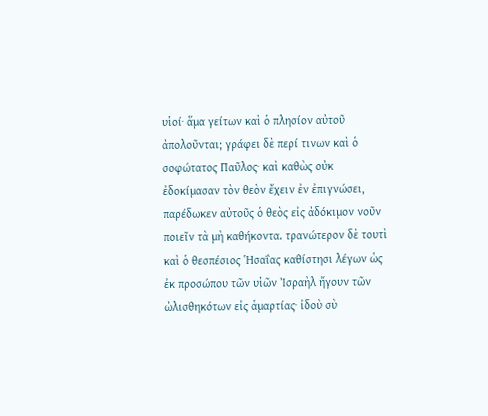υἱοί· ἅμα γείτων καὶ ὁ πλησίον αὐτοῦ ἀπολοῦνται; γράφει δὲ περί τινων καὶ ὁ σοφώτατος Παῦλος· καὶ καθὼς οὐκ ἐδοκίμασαν τὸν θεὸν ἔχειν ἐν ἐπιγνώσει, παρέδωκεν αὐτοῦς ὁ θεὸς εἰς ἀδόκιμον νοῦν ποιεῖν τὰ μὴ καθήκοντα. τρανώτερον δὲ τουτὶ καὶ ὁ θεσπέσιος Ἡσαΐας καθίστησι λέγων ὡς ἐκ προσώπου τῶν υἱῶν Ἰσραὴλ ἤγουν τῶν ὠλισθηκότων εἰς ἁμαρτίας· ἰδοὺ σὺ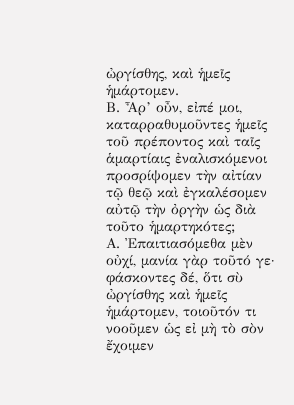ὠργίσθης, καὶ ἡμεῖς ἡμάρτομεν.
Β. Ἆρ’ οὖν, εἰπέ μοι, καταρραθυμοῦντες ἡμεῖς τοῦ πρέποντος καὶ ταῖς ἁμαρτίαις ἐναλισκόμενοι προσρίψομεν τὴν αἰτίαν τῷ θεῷ καὶ ἐγκαλέσομεν αὐτῷ τὴν ὀργὴν ὡς διὰ τοῦτο ἡμαρτηκότες;
Α. Ἐπαιτιασόμεθα μὲν οὐχί, μανία γὰρ τοῦτό γε· φάσκοντες δέ, ὅτι σὺ ὠργίσθης καὶ ἡμεῖς ἡμάρτομεν, τοιοῦτόν τι νοοῦμεν ὡς εἰ μὴ τὸ σὸν ἔχοιμεν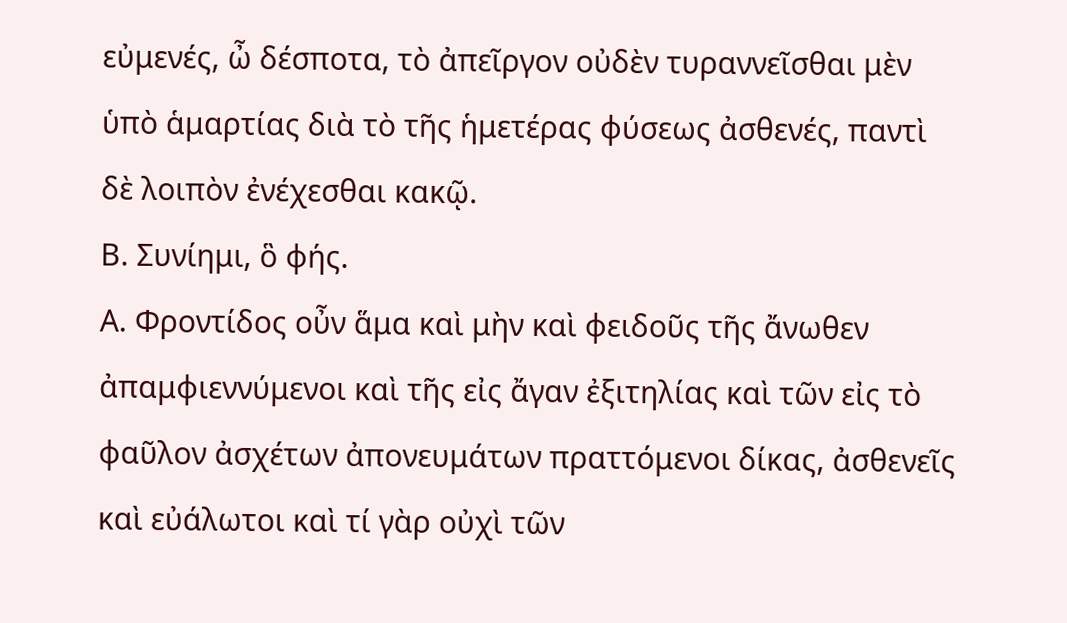εὐμενές, ὦ δέσποτα, τὸ ἀπεῖργον οὐδὲν τυραννεῖσθαι μὲν ὑπὸ ἁμαρτίας διὰ τὸ τῆς ἡμετέρας φύσεως ἀσθενές, παντὶ δὲ λοιπὸν ἐνέχεσθαι κακῷ.
Β. Συνίημι, ὃ φής.
Α. Φροντίδος οὖν ἅμα καὶ μὴν καὶ φειδοῦς τῆς ἄνωθεν ἀπαμφιεννύμενοι καὶ τῆς εἰς ἄγαν ἐξιτηλίας καὶ τῶν εἰς τὸ φαῦλον ἀσχέτων ἀπονευμάτων πραττόμενοι δίκας, ἀσθενεῖς καὶ εὐάλωτοι καὶ τί γὰρ οὐχὶ τῶν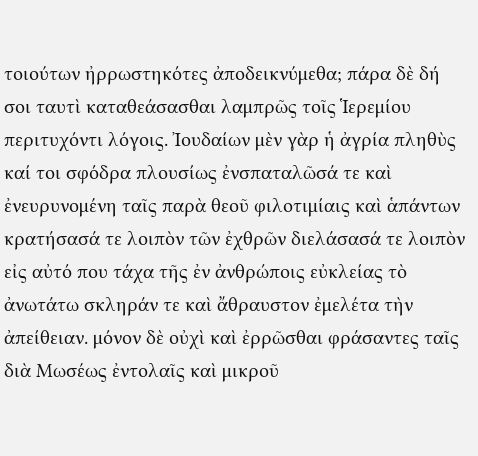τοιούτων ἠρρωστηκότες ἀποδεικνύμεθα; πάρα δὲ δή σοι ταυτὶ καταθεάσασθαι λαμπρῶς τοῖς Ἱερεμίου περιτυχόντι λόγοις. Ἰουδαίων μὲν γὰρ ἡ ἀγρία πληθὺς καί τοι σφόδρα πλουσίως ἐνσπαταλῶσά τε καὶ ἐνευρυνομένη ταῖς παρὰ θεοῦ φιλοτιμίαις καὶ ἁπάντων κρατήσασά τε λοιπὸν τῶν ἐχθρῶν διελάσασά τε λοιπὸν εἰς αὐτό που τάχα τῆς ἐν ἀνθρώποις εὐκλείας τὸ ἀνωτάτω σκληράν τε καὶ ἄθραυστον ἐμελέτα τὴν ἀπείθειαν. μόνον δὲ οὐχὶ καὶ ἐρρῶσθαι φράσαντες ταῖς διὰ Μωσέως ἐντολαῖς καὶ μικροῦ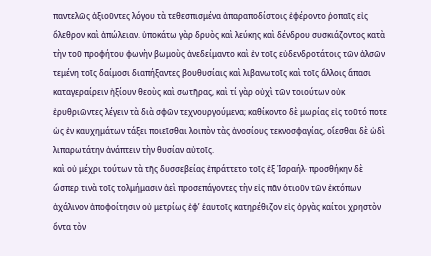παντελῶς ἀξιοῦντες λόγου τὰ τεθεσπισμένα ἀπαραποδίστοις ἐφέροντο ῥοπαῖς εἰς ὄλεθρον καὶ ἀπώλειαν. ὑποκάτω γὰρ δρυὸς καὶ λεύκης καὶ δένδρου συσκιάζοντος κατὰ τὴν τοῦ προφήτου φωνὴν βωμοὺς ἀνεδείμαντο καὶ ἐν τοῖς εὐδενδροτάτοις τῶν ἀλσῶν τεμένη τοῖς δαίμοσι διαπήξαντες βουθυσίαις καὶ λιβανωτοῖς καὶ τοῖς ἄλλοις ἅπασι καταγεραίρειν ἠξίουν θεοὺς καὶ σωτῆρας, καὶ τί γὰρ οὐχὶ τῶν τοιούτων οὐκ ἐρυθριῶντες λέγειν τὰ διὰ σφῶν τεχνουργούμενα; καθίκοντο δὲ μωρίας εἰς τοῦτό ποτε ὡς ἐν καυχημάτων τάξει ποιεῖσθαι λοιπὸν τὰς ἀνοσίους τεκνοσφαγίας, οἴεσθαι δὲ ὡδὶ λιπαρωτάτην ἀνάπτειν τὴν θυσίαν αὐτοῖς.
καὶ οὐ μέχρι τούτων τὰ τῆς δυσσεβείας ἐπράττετο τοῖς ἐξ Ἰσραήλ· προσθήκην δὲ ὥσπερ τινὰ τοῖς τολμήμασιν ἀεὶ προσεπάγοντες τὴν εἰς πᾶν ὁτιοῦν τῶν ἐκτόπων ἀχάλινον ἀποφοίτησιν οὐ μετρίως ἐφ’ ἑαυτοῖς κατηρέθιζον εἰς ὀργὰς καίτοι χρηστὸν ὄντα τὸν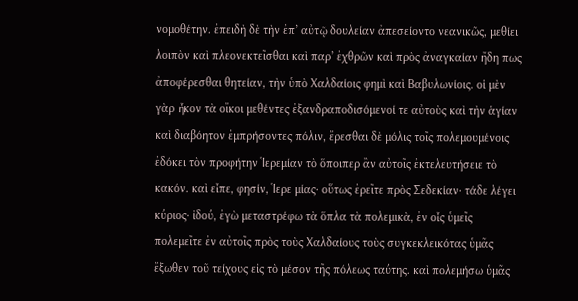νομοθέτην. ἐπειδὴ δὲ τὴν ἐπ’ αὐτῷ δουλείαν ἀπεσείοντο νεανικῶς, μεθίει λοιπὸν καὶ πλεονεκτεῖσθαι καὶ παρ’ ἐχθρῶν καὶ πρὸς ἀναγκαίαν ἤδη πως ἀποφέρεσθαι θητείαν, τὴν ὑπὸ Χαλδαίοις φημὶ καὶ Βαβυλωνίοις. οἱ μὲν γὰρ ἧκον τὰ οἴκοι μεθέντες ἐξανδραποδισόμενοί τε αὐτοὺς καὶ τὴν ἁγίαν καὶ διαβόητον ἐμπρήσοντες πόλιν, ἔρεσθαι δὲ μόλις τοῖς πολεμουμένοις ἐδόκει τὸν προφήτην Ἱερεμίαν τὸ ὅποιπερ ἂν αὐτοῖς ἐκτελευτήσειε τὸ κακόν. καὶ εἶπε, φησίν, Ἱερε μίας· οὕτως ἐρεῖτε πρὸς Σεδεκίαν· τάδε λέγει κύριος· ἰδού, ἐγὼ μεταστρέφω τὰ ὅπλα τὰ πολεμικὰ, ἐν οἷς ὑμεῖς πολεμεῖτε ἐν αὐτοῖς πρὸς τοὺς Χαλδαίους τοὺς συγκεκλεικότας ὑμᾶς ἔξωθεν τοῦ τείχους εἰς τὸ μέσον τῆς πόλεως ταύτης. καὶ πολεμήσω ὑμᾶς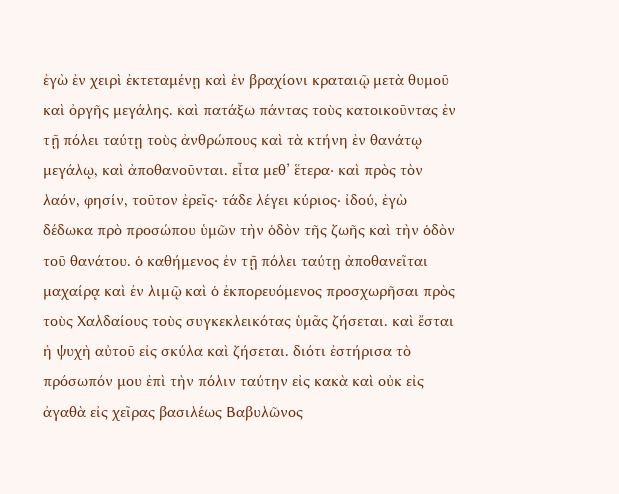ἐγὼ ἐν χειρὶ ἐκτεταμένῃ καὶ ἐν βραχίονι κραταιῷ μετὰ θυμοῦ καὶ ὀργῆς μεγάλης. καὶ πατάξω πάντας τοὺς κατοικοῦντας ἐν τῇ πόλει ταύτῃ τοὺς ἀνθρώπους καὶ τὰ κτήνη ἐν θανάτῳ μεγάλῳ, καὶ ἀποθανοῦνται. εἶτα μεθ’ ἕτερα· καὶ πρὸς τὸν λαόν, φησίν, τοῦτον ἐρεῖς· τάδε λέγει κύριος· ἰδού, ἐγὼ δέδωκα πρὸ προσώπου ὑμῶν τὴν ὁδὸν τῆς ζωῆς καὶ τὴν ὁδὸν τοῦ θανάτου. ὁ καθήμενος ἐν τῇ πόλει ταύτῃ ἀποθανεῖται μαχαίρᾳ καὶ ἐν λιμῷ καὶ ὁ ἐκπορευόμενος προσχωρῆσαι πρὸς τοὺς Χαλδαίους τοὺς συγκεκλεικότας ὑμᾶς ζήσεται. καὶ ἔσται ἡ ψυχὴ αὐτοῦ εἰς σκύλα καὶ ζήσεται. διότι ἐστήρισα τὸ πρόσωπόν μου ἐπὶ τὴν πόλιν ταύτην εἰς κακὰ καὶ οὐκ εἰς ἀγαθὰ εἰς χεῖρας βασιλέως Βαβυλῶνος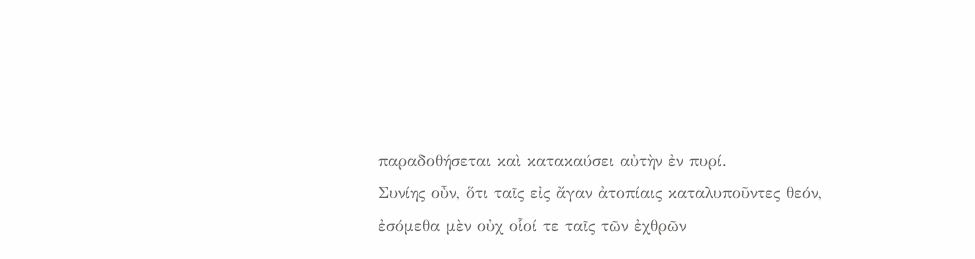παραδοθήσεται καὶ κατακαύσει αὐτὴν ἐν πυρί.
Συνίης οὖν, ὅτι ταῖς εἰς ἄγαν ἀτοπίαις καταλυποῦντες θεόν, ἐσόμεθα μὲν οὐχ οἷοί τε ταῖς τῶν ἐχθρῶν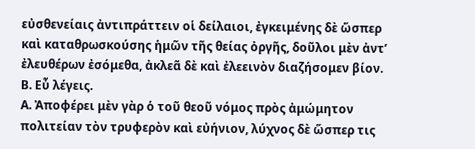εὐσθενείαις ἀντιπράττειν οἱ δείλαιοι, ἐγκειμένης δὲ ὥσπερ καὶ καταθρωσκούσης ἡμῶν τῆς θείας ὀργῆς, δοῦλοι μὲν ἀντ’ ἐλευθέρων ἐσόμεθα, ἀκλεᾶ δὲ καὶ ἐλεεινὸν διαζήσομεν βίον.
Β. Εὖ λέγεις.
Α. Ἀποφέρει μὲν γὰρ ὁ τοῦ θεοῦ νόμος πρὸς ἀμώμητον πολιτείαν τὸν τρυφερὸν καὶ εὐήνιον, λύχνος δὲ ὥσπερ τις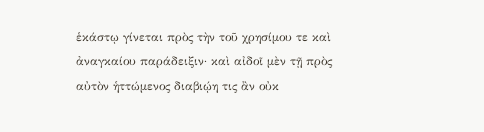ἑκάστῳ γίνεται πρὸς τὴν τοῦ χρησίμου τε καὶ ἀναγκαίου παράδειξιν· καὶ αἰδοῖ μὲν τῇ πρὸς αὐτὸν ἡττώμενος διαβιῴη τις ἂν οὐκ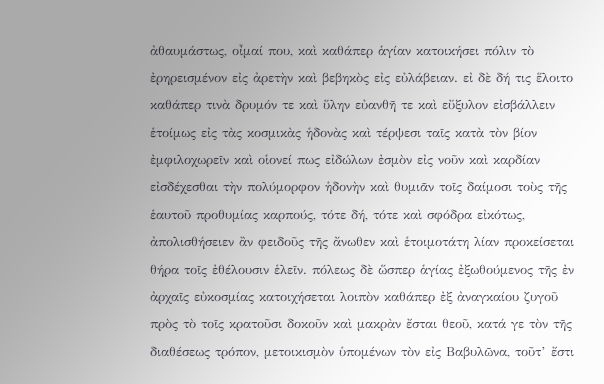ἀθαυμάστως, οἶμαί που, καὶ καθάπερ ἁγίαν κατοικήσει πόλιν τὸ ἐρηρεισμένον εἰς ἀρετὴν καὶ βεβηκὸς εἰς εὐλάβειαν. εἰ δὲ δή τις ἕλοιτο καθάπερ τινὰ δρυμόν τε καὶ ὕλην εὐανθῆ τε καὶ εὔξυλον εἰσβάλλειν ἑτοίμως εἰς τὰς κοσμικὰς ἡδονὰς καὶ τέρψεσι ταῖς κατὰ τὸν βίον ἐμφιλοχωρεῖν καὶ οἱονεί πως εἰδώλων ἐσμὸν εἰς νοῦν καὶ καρδίαν εἰσδέχεσθαι τὴν πολύμορφον ἡδονὴν καὶ θυμιᾶν τοῖς δαίμοσι τοὺς τῆς ἑαυτοῦ προθυμίας καρπούς, τότε δή, τότε καὶ σφόδρα εἰκότως, ἀπολισθήσειεν ἂν φειδοῦς τῆς ἄνωθεν καὶ ἑτοιμοτάτη λίαν προκείσεται θήρα τοῖς ἐθέλουσιν ἑλεῖν. πόλεως δὲ ὥσπερ ἁγίας ἐξωθούμενος τῆς ἐν ἀρχαῖς εὐκοσμίας κατοιχήσεται λοιπὸν καθάπερ ἐξ ἀναγκαίου ζυγοῦ πρὸς τὸ τοῖς κρατοῦσι δοκοῦν καὶ μακρὰν ἔσται θεοῦ, κατά γε τὸν τῆς διαθέσεως τρόπον, μετοικισμὸν ὑπομένων τὸν εἰς Βαβυλῶνα, τοῦτ’ ἔστι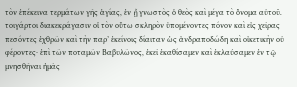τὸν ἐπέκεινα τερμάτων γῆς ἁγίας, ἐν ᾗ γνωστὸς ὁ θεὸς καὶ μέγα τὸ ὄνομα αὐτοῦ. τοιγάρτοι διακεκράγασιν οἱ τὸν οὕτω σκληρὸν ὑπομένοντες πόνον καὶ εἰς χεῖρας πεσόντες ἐχθρῶν καὶ τὴν παρ’ ἐκείνοις δίαιταν ὡς ἀνδραποδώδη καὶ οἰκετικὴν οὐ φέροντες· ἐπὶ τῶν ποταμῶν Βαβυλῶνος, ἐκεῖ ἐκαθίσαμεν καὶ ἐκλαύσαμεν ἐν τῷ μνησθῆναι ἡμᾶς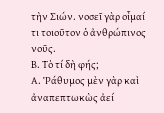τὴν Σιών. νοσεῖ γὰρ οἶμαί τι τοιοῦτον ὁ ἀνθρώπινος νοῦς.
Β. Τὸ τί δὴ φής;
Α. Ῥάθυμος μὲν γὰρ καὶ ἀναπεπτωκὼς ἀεί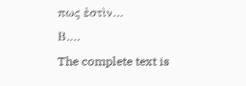πως ἐστὶν…
Β.…
The complete text is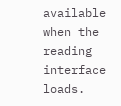available when the reading interface loads.